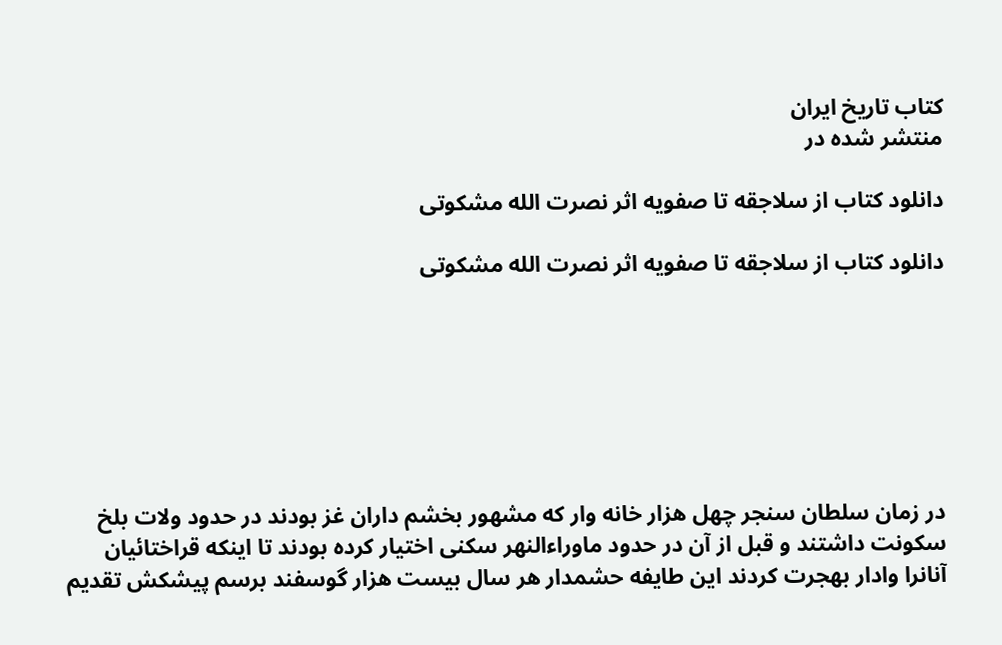کتاب تاریخ ایران
منتشر شده در

دانلود کتاب از سلاجقه تا صفویه اثر نصرت الله مشکوتی

دانلود کتاب از سلاجقه تا صفویه اثر نصرت الله مشکوتی







در زمان سلطان سنجر چهل هزار خانه وار که مشهور بخشم داران غز بودند در حدود ولات بلخ سکونت داشتند و قبل از آن در حدود ماوراءالنهر سکنی اختیار کرده بودند تا اینکه قراختائیان آنانرا وادار بهجرت کردند این طایفه حشمدار هر سال بیست هزار گوسفند برسم پیشکش تقدیم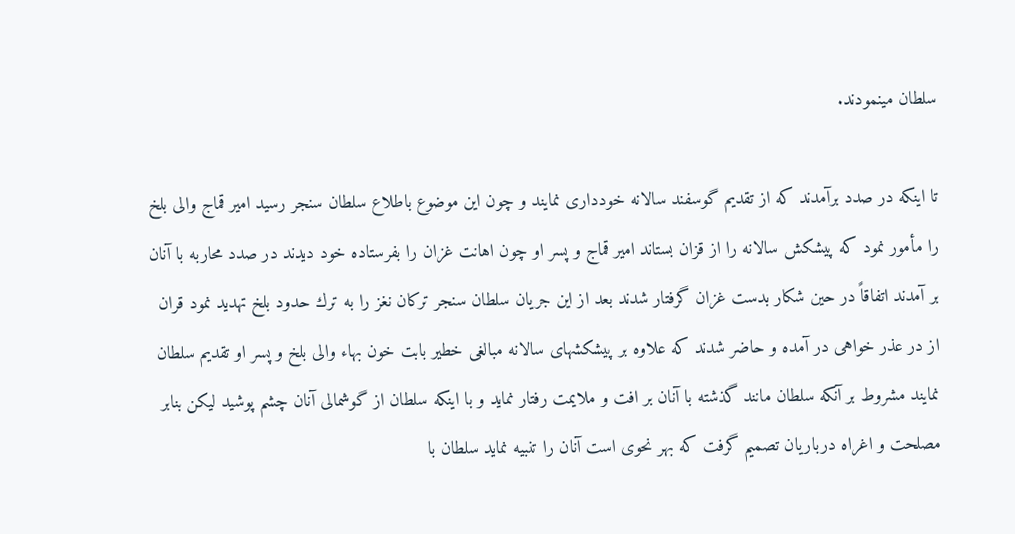سلطان مینمودند.

تا اینکه در صدد برآمدند که از تقدیم گوسفند سالانه خودداری نمایند و چون این موضوع باطلاع سلطان سنجر رسید امیر قماج والی بلخ را مأمور نمود که پیشکش سالانه را از قزان بستاند امیر قماج و پسر او چون اهانت غزان را بفرستاده خود دیدند در صدد محاربه با آنان بر آمدند اتفاقاً در حین شکار بدست غزان گرفتار شدند بعد از این جریان سلطان سنجر ترکان نغز را به ترك حدود بلخ تهدید نمود قران از در عذر خواهی در آمده و حاضر شدند که علاوه بر پیشکشهای سالانه مبالغی خطیر بابت خون بهاء والی بلخ و پسر او تقدیم سلطان نمایند مشروط بر آنکه سلطان مانند گذشته با آنان بر افت و ملایمت رفتار نماید و با اینکه سلطان از گوشمالی آنان چشم پوشید لیکن بنابر مصلحت و اغراه درباریان تصمیم گرفت که بهر نحوی است آنان را تنبیه نماید سلطان با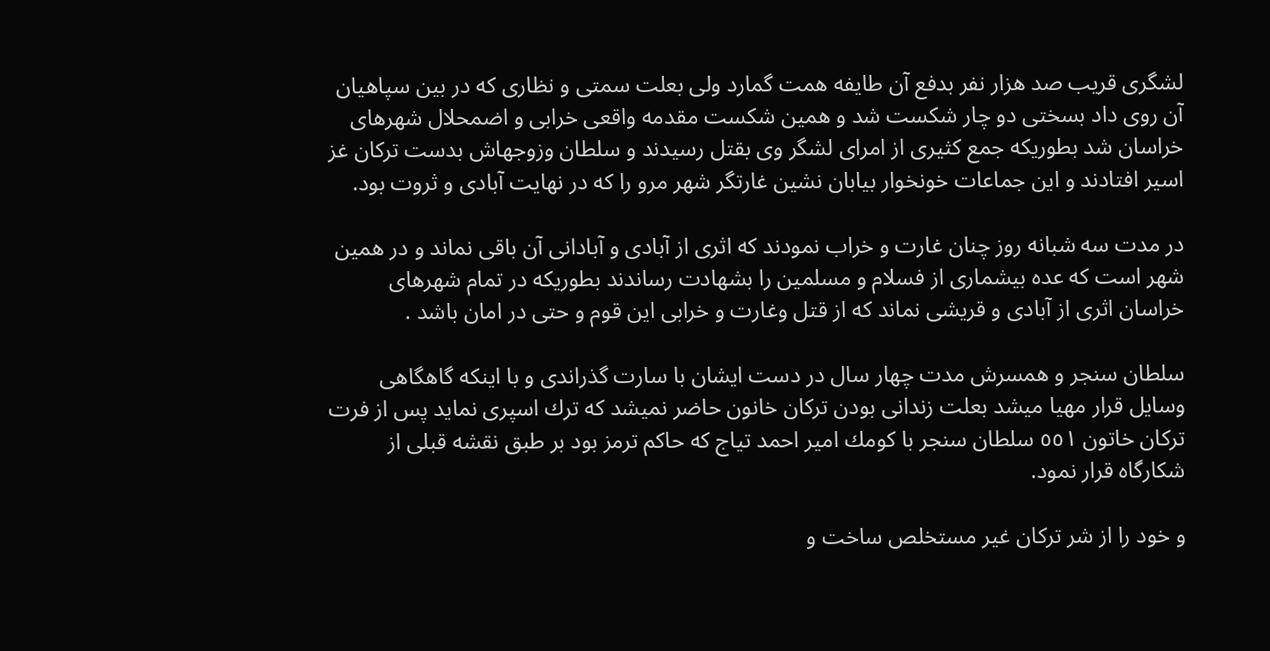لشگری قریب صد هزار نفر بدفع آن طایفه همت گمارد ولی بعلت سمتی و نظاری که در بین سپاهیان آن روی داد بسختی دو چار شکست شد و همین شکست مقدمه واقعی خرابی و اضمحلال شهرهای خراسان شد بطوریکه جمع کثیری از امرای لشگر وی بقتل رسیدند و سلطان وزوجهاش بدست ترکان غز اسیر افتادند و این جماعات خونخوار بیابان نشین غارتگر شهر مرو را که در نهایت آبادی و ثروت بود.

در مدت سه شبانه روز چنان غارت و خراب نمودند که اثری از آبادی و آبادانی آن باقی نماند و در همین شهر است که عده بیشماری از فسلام و مسلمین را بشهادت رساندند بطوریکه در تمام شهرهای خراسان اثری از آبادی و قریشی نماند که از قتل وغارت و خرابی این قوم و حتی در امان باشد .

سلطان سنجر و همسرش مدت چهار سال در دست ایشان با سارت گذراندی و با اینکه گاهگاهی وسایل قرار مهیا میشد بعلت زندانی بودن ترکان خانون حاضر نمیشد که ترك اسپری نماید پس از فرت ترکان خاتون ٥٥١ سلطان سنجر با كومك امير احمد تیاج که حاکم ترمز بود بر طبق نقشه قبلی از شکارگاه قرار نمود.

و خود را از شر تركان غير مستخلص ساخت و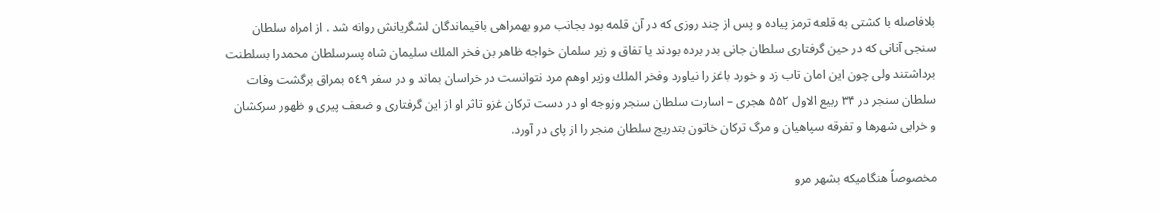بلافاصله با کشتی به قلعه ترمز پیاده و پس از چند روزی که در آن قلمه بود بجانب مرو بهمراهی باقیماندگان لشگریانش روانه شد . از امراه سلطان سنجی آنانی که در حین گرفتاری سلطان جانی بدر برده بودند یا تفاق و زیر سلمان خواجه ظاهر بن فخر الملك سليمان شاه پسرسلطان محمدرا بسلطنت برداشتند ولی چون این امان تاب زد و خورد باغز را نياورد وفخر الملك وزير اوهم مرد نتوانست در خراسان بماند و در سفر ٥٤٩ بمراق برگشت وفات سلطان سنجر در ۳۴ ربیع الاول ۵۵۲ هجری – اسارت سلطان سنجر وزوجه او در دست ترکان غزو تاثر او از این گرفتاری و ضعف پیری و ظهور سرکشان و خرابی شهرها و تفرقه سپاهیان و مرگ ترکان خاتون بتدریج سلطان منجر را از پای در آورد.

مخصوصاً هنگامیکه بشهر مرو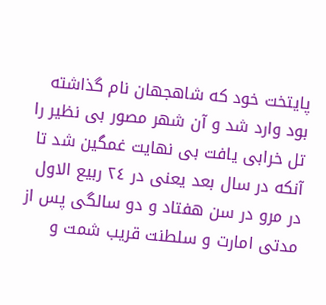پایتخت خود که شاهجهان نام گذاشته بود وارد شد و آن شهر مصور بی نظیر را تل خرابی یافت بی نهایت غمگین شد تا آنکه در سال بعد یعنی در ٢٤ ربیع الاول در مرو در سن هفتاد و دو سالگی پس از مدتی امارت و سلطنت قریب شمت و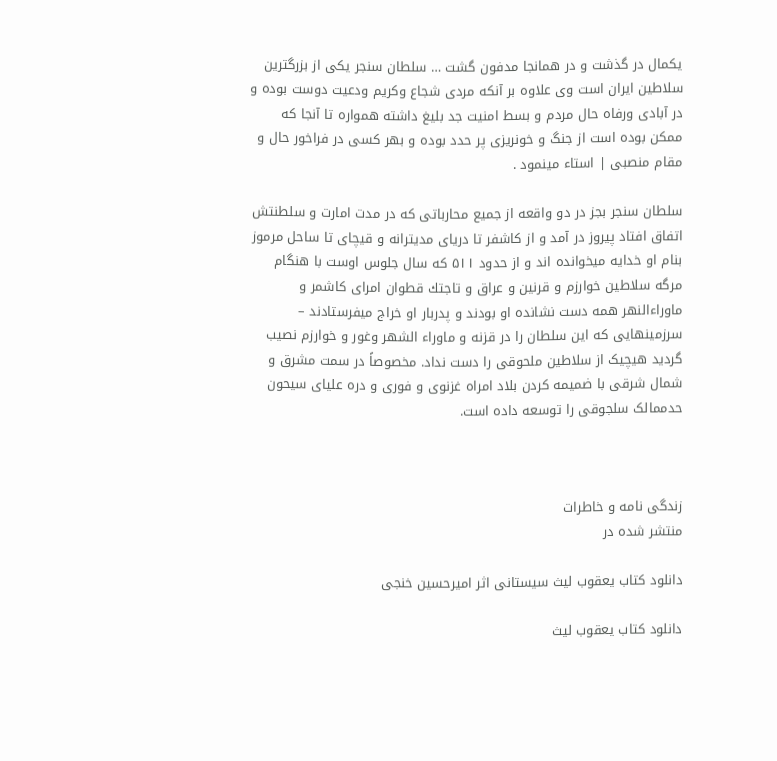یکمال در گذشت و در همانجا مدفون گشت … سلطان سنجر یکی از بزرگترین سلاطین ایران است وی علاوه بر آنکه مردی شجاع وكريم ودعيت دوست بوده و در آبادی ورفاه حال مردم و بسط امنیت جد بلیغ داشته همواره تا آنجا که ممکن بوده است از جنگ و خونریزی پر حدد بوده و بهر کسی در فراخور حال و مقام منصبی | استاء مینمود .

سلطان سنجر بجز در دو واقعه از جمیع محارباتی که در مدت امارت و سلطنتش اتفاق افتاد پیروز در آمد و از کاشفر تا دریای مدیترانه و قیچای تا ساحل مرموز بنام او خدایه میخوانده اند و از حدود ۵۱۱ که سال جلوس اوست با هنگام مرگه سلاطین خوارزم و قرنین و عراق و تاجتك قطوان امرای کاشمر و ماوراءالنهر همه دست نشانده او بودند و پدربار او خراج میفرستادند – سرزمینهایی که این سلطان را در قزنه و ماوراء الشهر وغور و خوارزم نصیب گردید هیچیک از سلاطین ملحوقی را دست نداد. مخصوصاً در سمت مشرق و شمال شرقی با ضمیمه کردن بلاد امراه غزنوی و فوری و دره علیای سیحون حدممالک سلجوقی را توسعه داده است.



زندگی نامه و خاطرات
منتشر شده در

دانلود کتاب یعقوب لیث سیستانی اثر امیرحسین خنجی

دانلود کتاب یعقوب لیث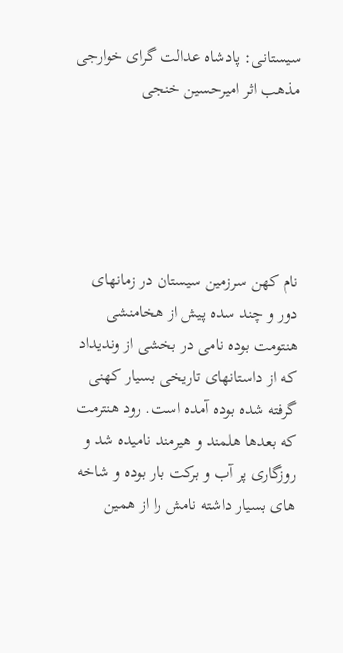سیستانی: پادشاه عدالت گرای خوارجی مذهب اثر امیرحسین خنجی





نام کهن سرزمین سیستان در زمانهای دور و چند سده پیش از هخامنشی هنتومت بوده نامی در بخشی از وندیداد که از داستانهای تاریخی بسیار کهنی گرفته شده بوده آمده است. رود هنترمت که بعدها هلمند و هیرمند نامیده شد و روزگاری پر آب و برکت بار بوده و شاخه های بسیار داشته نامش را از همین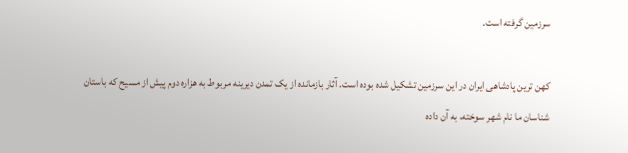سرزمین گرفته است.

کهن ترین پادشاهی ایران در این سرزمین تشکیل شده بوده است. آثار بازمانده از یک تمدن دیرینه مربوط به هزاره دوم پیش از مسیح که باستان شناسان ما نام شهر سوخته، به آن داده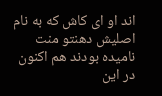اند او ای کاش که به نام اصلیش دهنتو منت نامیده بودند هم اکنون در این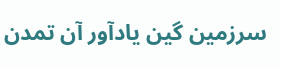سرزمین گین یادآور آن تمدن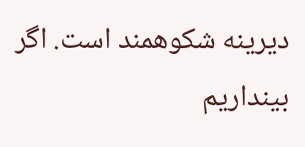دیرینه شکوهمند است. اگر بینداریم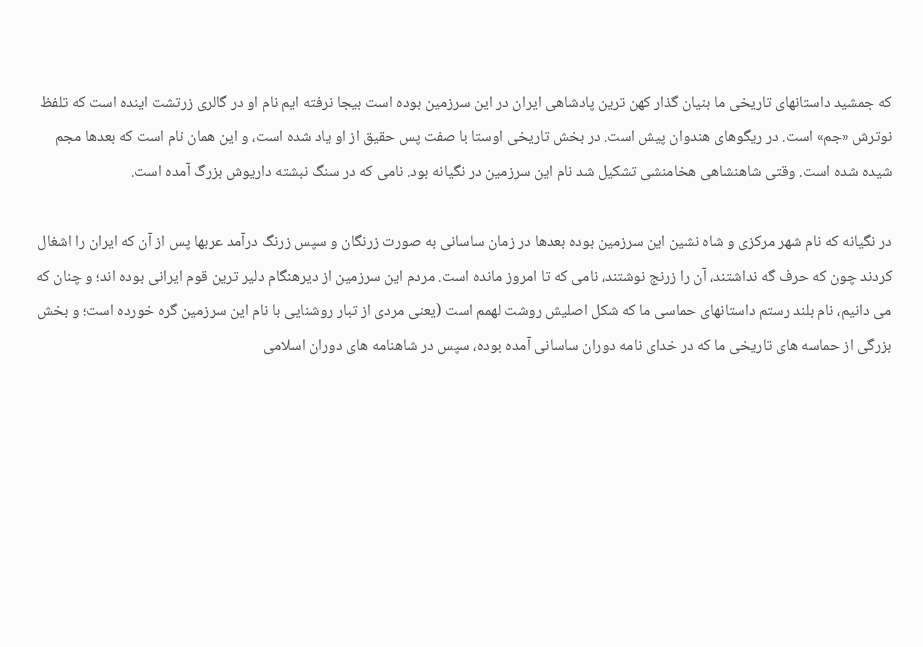که جمشید داستانهای تاریخی ما بنیان گذار کهن ترین پادشاهی ایران در این سرزمین بوده است بیجا نرفته ایم نام او در گالری زرتشت اینده است که تلفظ نوترش «جم» است. در ریگوهای هندوان پیش است. در بخش تاریخی اوستا با صفت پس حقیق از او یاد شده است، و این همان نام است که بعدها مجم شیده شده است. وقتی شاهنشاهی هخامنشی تشکیل شد نام این سرزمین در نگیانه بود. نامی که در سنگ نبشته داریوش بزرگ آمده است.

در نگیانه که نام شهر مرکزی و شاه نشین این سرزمین بوده بعدها در زمان ساسانی به صورت زرنگان و سپس زرنگ درآمد عربها پس از آن که ایران را اشغال کردند چون که حرف گه نداشتند، آن را زرنج نوشتند، نامی که تا امروز مانده است. مردم این سرزمین از دیرهنگام دلیر ترین قوم ایرانی بوده اند؛ و چنان که می دانیم، نام بلند رستم داستانهای حماسی ما که شکل اصلیش روشت لهمم است (یعنی مردی از تبار روشنایی با نام این سرزمین گره خورده است؛ و بخش بزرگی از حماسه های تاریخی ما که در خدای نامه دوران ساسانی آمده بوده، سپس در شاهنامه های دوران اسلامی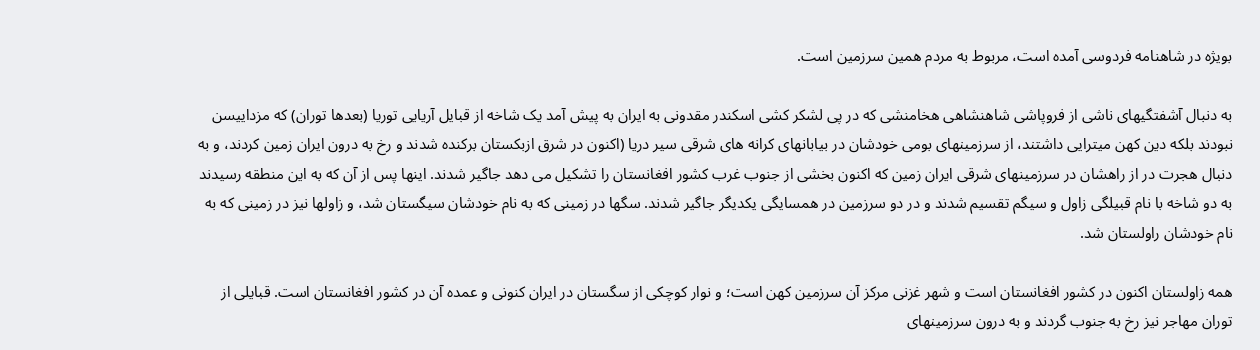بویژه در شاهنامه فردوسی آمده است، مربوط به مردم همین سرزمین است.

به دنبال آشفتگیهای ناشی از فروپاشی شاهنشاهی هخامنشی که در پی لشکر کشی اسکندر مقدونی به ایران به پیش آمد یک شاخه از قبایل آریایی توریا (بعدها توران) که مزداییسن نبودند بلکه دین کهن میترایی داشتند، از سرزمینهای بومی خودشان در بیابانهای کرانه های شرقی سیر دریا (اکنون در شرق ازبکستان برکنده شدند و رخ به درون ایران زمین کردند، و به دنبال هجرت در از راهشان در سرزمینهای شرقی ایران زمین که اکنون بخشی از جنوب غرب کشور افغانستان را تشکیل می دهد جاگیر شدند. اینها پس از آن که به این منطقه رسیدند به دو شاخه با نام قبیلگی زاول و سیگم تقسیم شدند و در دو سرزمین در همسایگی یکدیگر جاگیر شدند. سگها در زمینی که به نام خودشان سیگستان شد، و زاولها نیز در زمینی که به نام خودشان راولستان شد.

همه زاولستان اکنون در کشور افغانستان است و شهر غزنی مرکز آن سرزمین کهن است؛ و نوار کوچکی از سگستان در ایران کنونی و عمده آن در کشور افغانستان است. قبایلی از توران مهاجر نیز رخ به جنوب گردند و به درون سرزمینهای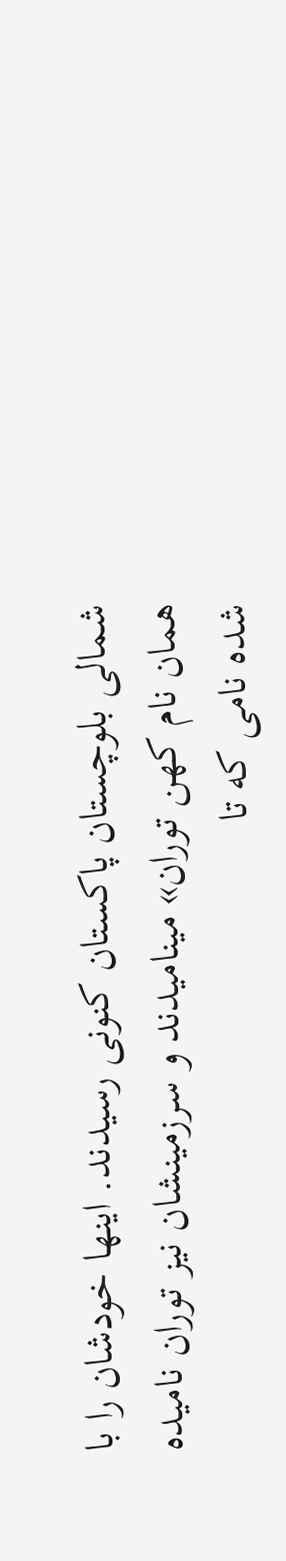شمالی بلوچستان پاکستان کنونی رسیدند. اینها خودشان را با همان نام کهن توران» مینامیدند و سرزمینشان نیز توران نامیده شده نامی که تا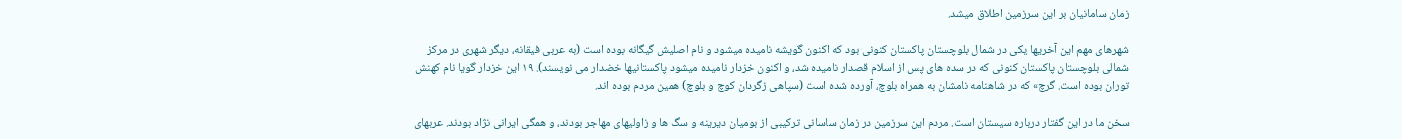زمان سامانیان بر این سرزمین اطلاق میشد.

شهرهای مهم این آخریها یکی در شمال بلوچستان پاکستان کنونی بود که اکنون گویشه نامیده میشود و نام اصلیش گیگانه بوده است (به عربی فیقانه، دیگر شهری در مرکز شمالی بلوچستان پاکستان کنونی که در سده های پس از اسلام قصدار نامیده شد، و اکنون خزدار نامیده میشود پاکستانیها خضدار می نویسند). ۱۹ این خزدار گویا نام کهنش توران بوده است. گرچ» که در شاهنامه نامشان به همراه بلوچ، آورده شده است (سپاهی زگردان کوچ و بلوچ) همین مردم بوده اند.

سخن ما در این گفتار درباره سیستان است. مردم این سرزمین در زمان ساسانی ترکیبی از بومیان دیرینه و سگ ها و زاولیهای مهاجر بودند، و همگی ایرانی نژاد بودند. عربهای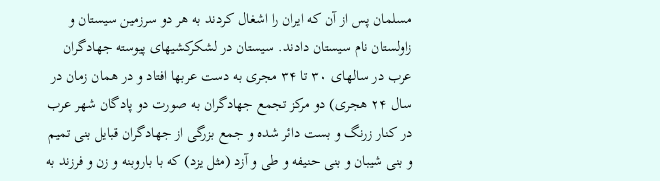مسلمان پس از آن که ایران را اشغال کردند به هر دو سرزمین سیستان و زاولستان نام سیستان دادند. سیستان در لشکرکشیهای پیوسته جهادگران عرب در سالهای ۳۰ تا ۳۴ مجری به دست عربها افتاد و در همان زمان در سال ۲۴ هجری) دو مرکز تجمع جهادگران به صورت دو پادگان شهر عرب در کنار زرنگ و بست دائر شده و جمع بزرگی از جهادگران قبایل بنی تمیم و بنی شیبان و بنی حنیفه و طی و آزد (مثل یزد) که با باروبنه و زن و فرزند به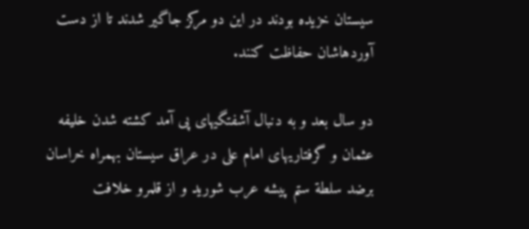سیستان خزیده بودند در این دو مرکز جاگیر شدند تا از دست آوردهاشان حفاظت کنند.

دو سال بعد و به دنبال آشفتگیهای پی آمد کشته شدن خلیفه عثمان و گرفتاریهای امام علی در عراق سیستان بهمراه خراسان برضد سلطة ستم پیشه عرب شورید و از قلمرو خلافت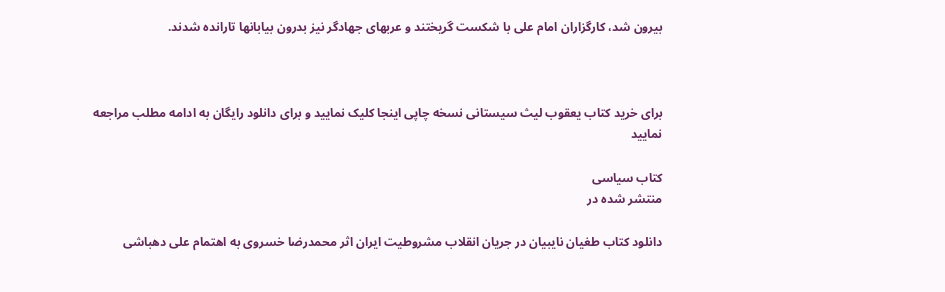بیرون شد، کارگزاران امام علی با شکست گریختند و عربهای جهادگر نیز بدرون بیابانها تارانده شدند.



برای خرید کتاب یعقوب لیث سیستانی نسخه چاپی اینجا کلیک نمایید و برای دانلود رایگان به ادامه مطلب مراجعه نمایید

کتاب سیاسی
منتشر شده در

دانلود کتاب طغیان نایبیان در جریان انقلاب مشروطیت ایران اثر محمدرضا خسروی ب‍ه‌ اه‍ت‍م‍ام‌ ع‍ل‍ی‌ ده‍ب‍اش‍ی‌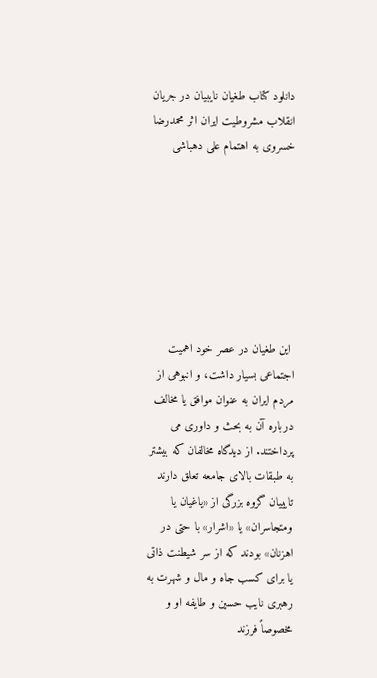دانلود کتاب طغیان نایبیان در جریان انقلاب مشروطیت ایران اثر محمدرضا خسروی ب‍ه‌ اه‍ت‍م‍ام‌ ع‍ل‍ی‌ ده‍ب‍اش‍ی‌







 این طغیان در عصر خود اهمیت اجتماعی بسیار داشت، و انبوهی از مردم ایران به عنوان موافق یا مخالف درباره آن به بحث و داوری می پرداختند. از دیدگاه مخالفان که بیشتر به طبقات بالای جامعه تعلق دارند تایییان گروه بزرگی از «یاغیان يا ومتجاسران» یا «اشرار» با حتی در اهزنان» بودند که از سر شیطنت ذاتی یا برای کسب جاه و مال و شهرت به رهبری نایب حسین و طایفه او و مخصوصاً فرزند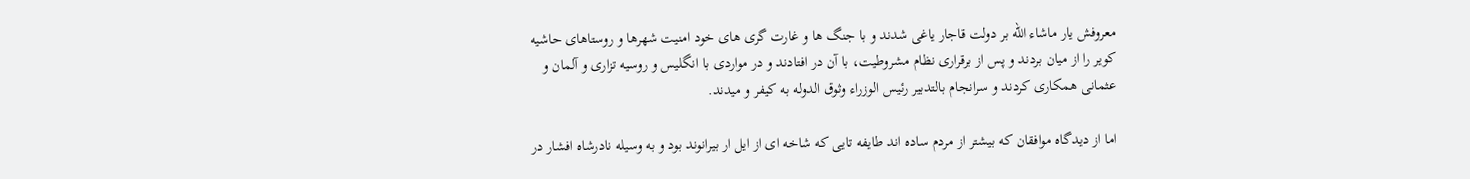معروفش یار ماشاء الله بر دولت قاجار یاغی شدند و با جنگ ها و غارت گری های خود امنیت شهرها و روستاهای حاشیه کویر را از میان بردند و پس از برقراری نظام مشروطیت، با آن در افتادند و در مواردی با انگلیس و روسیه تزاری و آلمان و عثمانی همکاری کردند و سرانجام بالتدبير رئيس الوزراء وثوق الدوله به کیفر و میدند.

اما از دیدگاه موافقان که بیشتر از مردم ساده اند طایفه تایی که شاخه ای از ایل ار بیرانوند بود و به وسیله نادرشاه افشار در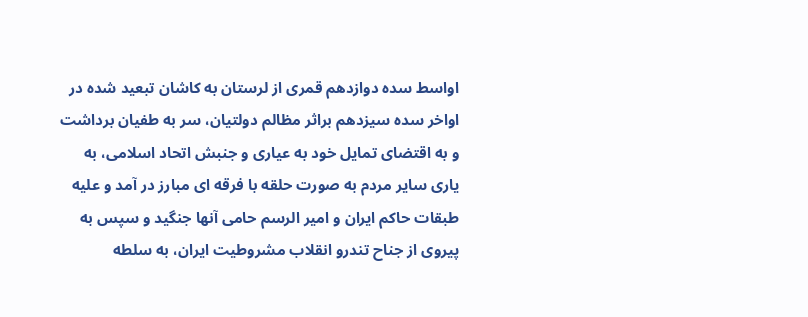اواسط سده دوازدهم قمری از لرستان به کاشان تبعید شده در اواخر سده سیزدهم براثر مظالم دولتیان، سر به طفیان برداشت و به اقتضای تمایل خود به عیاری و جنبش اتحاد اسلامی، به یاری سایر مردم به صورت حلقه با فرقه ای مبارز در آمد و علیه طبقات حاکم ایران و امیر الرسم حامی آنها جنگید و سپس به پیروی از جناح تندرو انقلاب مشروطیت ایران، به سلطه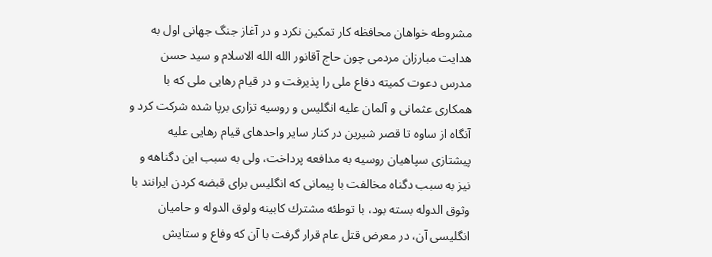مشروطه خواهان محافظه کار تمکین نکرد و در آغاز جنگ جهانی اول به هدایت مبارزان مردمی چون حاج آقانور الله الله الاسلام و سید حسن مدرس دعوت کمیته دفاع ملی را پذیرفت و در قیام رهایی ملی که با همکاری عثمانی و آلمان علیه انگلیس و روسیه تزاری برپا شده شرکت کرد و آنگاه از ساوه تا قصر شیرین در کنار سایر واحدهای قیام رهایی علیه پیشتازی سپاهیان روسیه به مدافعه پرداخت، ولی به سبب این دگناهه و نیز به سبب دگناه مخالفت با پیمانی که انگلیس برای قبضه کردن ایرانند با وثوق الدوله بسته بود، با توطئه مشترك كابينه ولوق الدوله و حامیان انگلیسی آن، در معرض قتل عام قرار گرفت با آن که وفاع و ستایش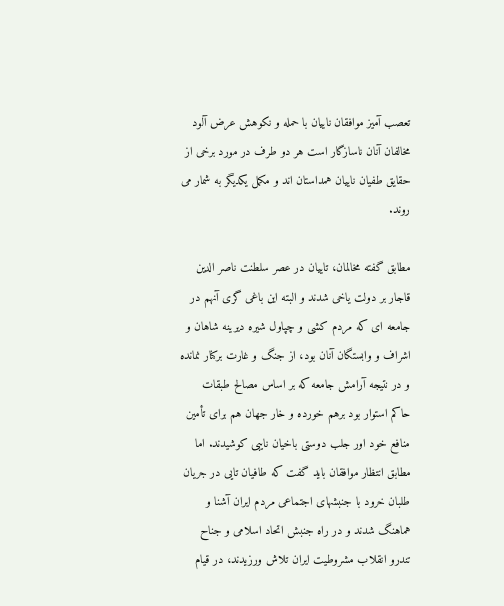تعصب آمیز موافقان ناییان با حمله و نکوهش عرض آلود مخالفان آنان ناسازگار است هر دو طرف در مورد برخی از حقایق طفیان ناییان همداستان اند و مکمل یکدیگر به شمار می روند.

مطابق گفته مخالمان، تاییان در عصر سلطنت ناصر الدین قاجار بر دولت یاخی شدند و البته این باغی گری آنهم در جامعه ای که مردم کشی و چپاول شیره دیرینه شاهان و اشراف و وابستگان آنان بود، از جنگ و غارت برکنار نمانده و در نتیجه آرامش جامعه که بر اساس مصالح طبقات حاکم استوار بود برهم خورده و خار جهان هم برای تأمین منافع خود اور جلب دوستی باخیان نایبی کوشیدند. اما مطابق انتظار موافقان باید گفت که طافیان تایی در جریان طلبان خرود با جنبشهای اجتماعی مردم ایران آشنا و هماهنگ شدند و در راه جنبش اتحاد اسلامی و جناح تندرو انقلاب مشروطیت ایران تلاش ورزیدند، در قیام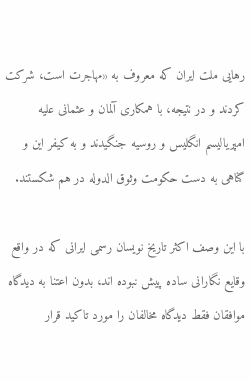رهایی ملت ایران که معروف به «مهاجرت است، شرکت کردند و در نتیجه، با همکاری آلمان و عثمانی علیه امپریالیسم انگلیس و روسیه جنگیدند و به کیفر این و گناهی به دست حکومت وثوق الدوله در هم شکستند.

با این وصف اکثر تاریخ نویسان رسمی ایرانی که در واقع وقایع نگارانی ساده پیش نبوده اند، بدون اعتنا به دیدگاه موافقان فقط دیدگاه مخالفان را مورد تاکید قرار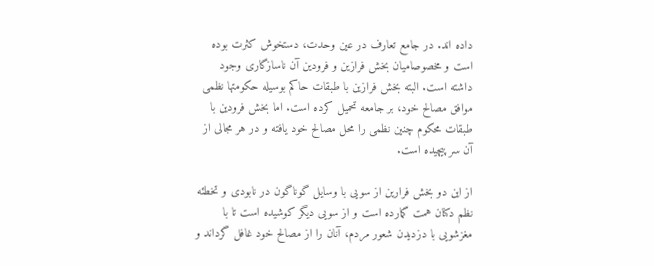داده اند. در جامع تعارف در عین وحدت، دستخوش کثرت بوده است و مخصوصامیان بخش فرازین و فرودین آن ناسازگاری وجود داشته است. البته بخش فرازین با طبقات حاکم بوسیله حکومتها نظمی موافق مصالح خود، بر جامعه تحمیل کرده است. اما بخش فرودین با طبقات محکوم چنین نظمی را محل مصالح خود یافته و در هر مجالی از آن سر پیچیده است.

از این دو بخش فرارین از سویی با وسایل گوناگون در نابودی و تخطئه نظم دکنان همت گمارده است و از سویی دیگر کوشیده است تا با مغزشویی با دزدیدن شعور مردم، آنان را از مصالح خود غافل گرداند و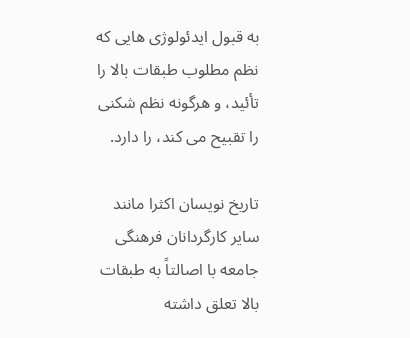به قبول ایدئولوژی هایی که نظم مطلوب طبقات بالا را تأئید، و هرگونه نظم شکنی را تقبیح می کند، را دارد.

تاریخ نویسان اکثرا مانند سایر کارگردانان فرهنگی جامعه با اصالتاً به طبقات بالا تعلق داشته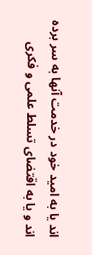اند یا به امید خود در خدمت آنها به سر برده اند و یا به اقتضای تسلط علمی و فکری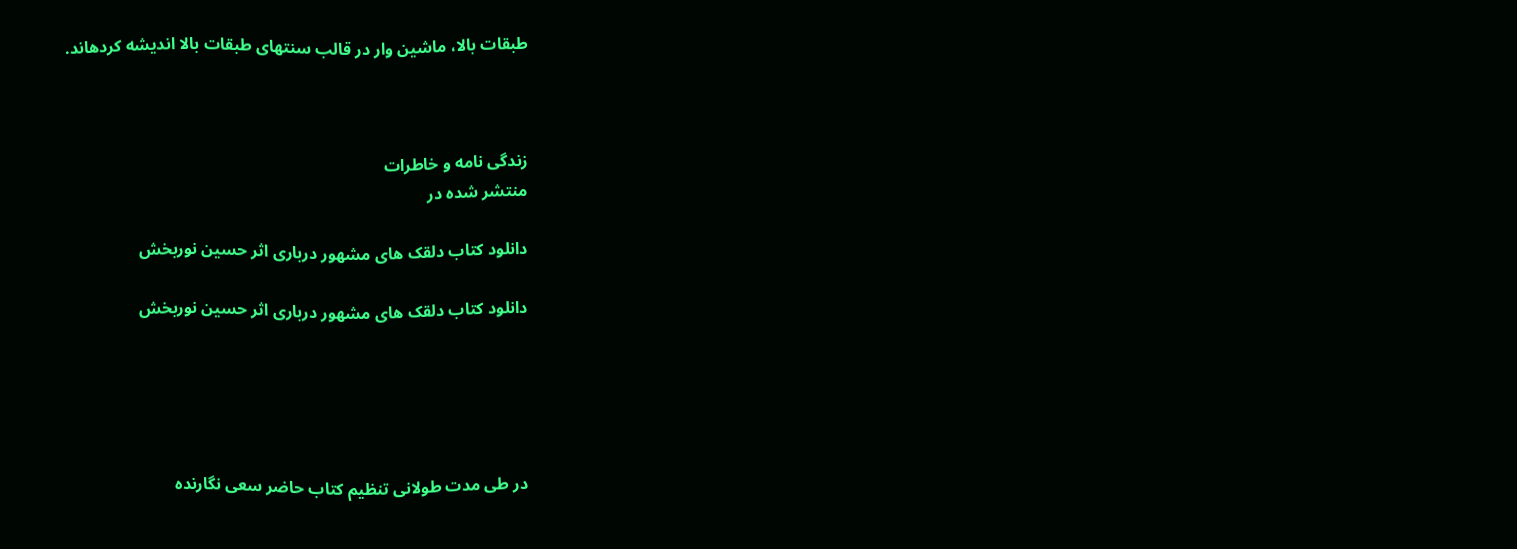طبقات بالا، ماشین وار در قالب سنتهای طبقات بالا اندیشه کردهاند.



زندگی نامه و خاطرات
منتشر شده در

دانلود کتاب دلقک های مشهور درباری اثر حسین نوربخش

دانلود کتاب دلقک های مشهور درباری اثر حسین نوربخش





در طی مدت طولانی تنظیم کتاب حاضر سعی نگارنده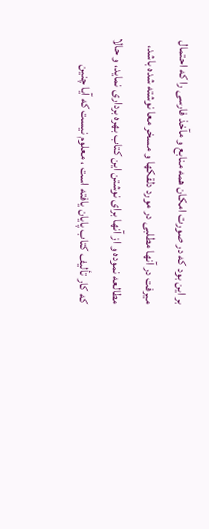بر این بود که در صورت امکان همه منابع و مآخذ فارسی را که احتمال میرفت در آنها مطلبی در مورد دلقکها و مسخر معا نوشته شده باشد، مطالعه نموده و از آنها برای نوشتن این کتاب بهره برداری نماید، و حالا که کار تألیف کتاب پایان یافته است ، معلوم نیست که آیا چنین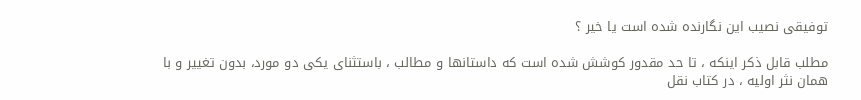توفیقی نصیب این نگارنده شده است یا خیر ؟

مطلب قابل ذکر اینکه ، تا حد مقدور کوشش شده است که داستانها و مطالب ، باستثنای یکی دو مورد، بدون تغییر و با همان نثر اولیه ، در کتاب نقل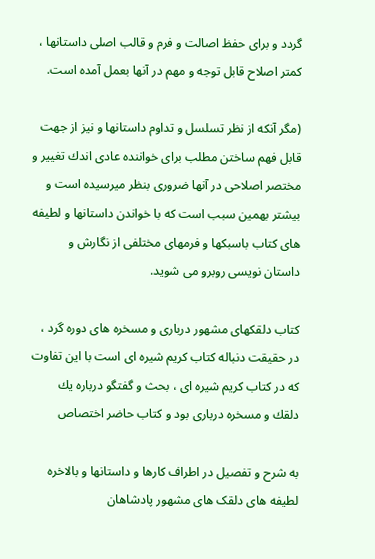گردد و برای حفظ اصالت و فرم و قالب اصلی داستانها ، کمتر اصلاح قابل توجه و مهم در آنها بعمل آمده است.

(مگر آنکه از نظر تسلسل و تداوم داستانها و نیز از جهت قابل فهم ساختن مطلب برای خواننده عادی اندك تغيير و مختصر اصلاحی در آنها ضروری بنظر میرسیده است و بیشتر بهمین سبب است که با خواندن داستانها و لطیفه های کتاب باسبكها و فرمهای مختلفی از نگارش و داستان نویسی روبرو می شوید.

كتاب دلقکهای مشهور درباری و مسخره های دوره گرد ، در حقیقت دنباله کتاب کریم شیره ای است با این تفاوت که در کتاب کریم شیره ای ، بحث و گفتگو درباره يك دلقك و مسخره درباری بود و کتاب حاضر اختصاص

به شرح و تفصیل در اطراف کارها و داستانها و بالاخره لطیفه های دلقک های مشهور پادشاهان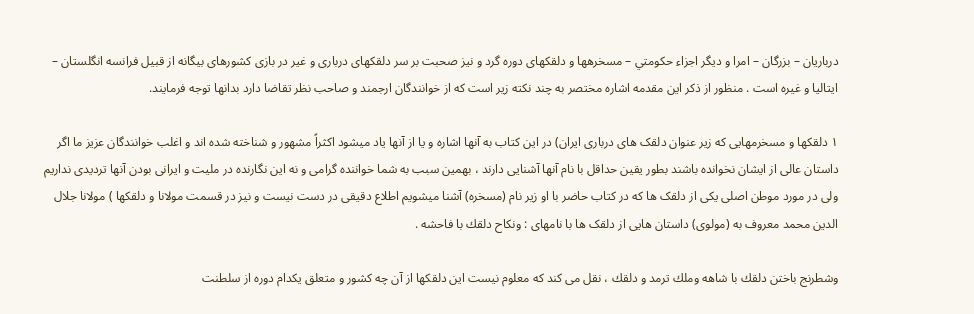درباریان – بزرگان – امرا و دیگر اجزاء حكومتي – مسخرهها و دلقکهای دوره گرد و نیز صحبت بر سر دلقکهای درباری و غیر در بازی کشورهای بیگانه از قبیل فرانسه انگلستان – ایتالیا و غیره است . منظور از ذکر این مقدمه اشاره مختصر به چند نکته زیر است که از خوانندگان ارجمند و صاحب نظر تقاضا دارد بدانها توجه فرمایند.

۱ دلقکها و مسخرمهایی که زیر عنوان دلقک های درباری ایران) در این کتاب به آنها اشاره و یا از آنها یاد میشود اکثراً مشهور و شناخته شده اند و اغلب خوانندگان عزیز ما اگر داستان عالی از ایشان نخوانده باشند بطور یقین حداقل با نام آنها آشنایی دارند ، بهمین سبب به شما خواننده گرامی و نه این نگارنده در ملیت و ایرانی بودن آنها تردیدی نداریم ولی در مورد موطن اصلی یکی از دلقک ها که در کتاب حاضر با او زیر نام (مسخره) آشنا میشویم اطلاع دقیقی در دست نیست و نیز در قسمت مولانا و دلقكها ) مولانا جلال الدین محمد معروف به (مولوی) داستان هایی از دلقک ها با نامهای : ونكاح دلقك با فاحشه .

وشطرنج باختن دلقك با شاهه وملك ترمد و دلقك ، نقل می کند که معلوم نیست این دلقکها از آن چه کشور و متعلق یکدام دوره از سلطنت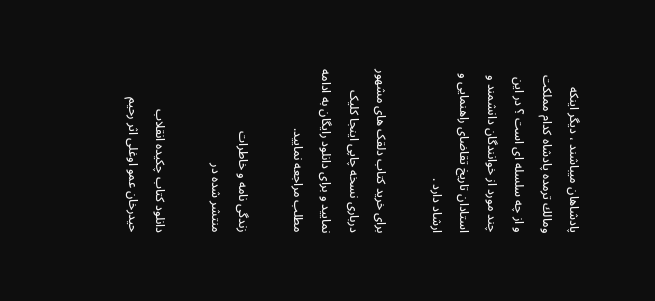پادشاهان میباشند ، دیگر اینکه ومالك ترمده پادشاه کدام مملکت و از چه سلسله ای است ؟ در این چند مورد از خوانندگان دانشمند و استادان تاریخ تقاضای راهنمایی و ارشاد دارد .

برای خرید کتاب دلقک های مشهور درباری نسخه چاپی اینجا کلیک نمایید و برای دانلود رایگان به ادامه مطلب مراجعه نمایید.

زندگی نامه و خاطرات
منتشر شده در

دانلود کتاب چکیده انقلاب حیدرخان عمو اوغلی اثر رحیم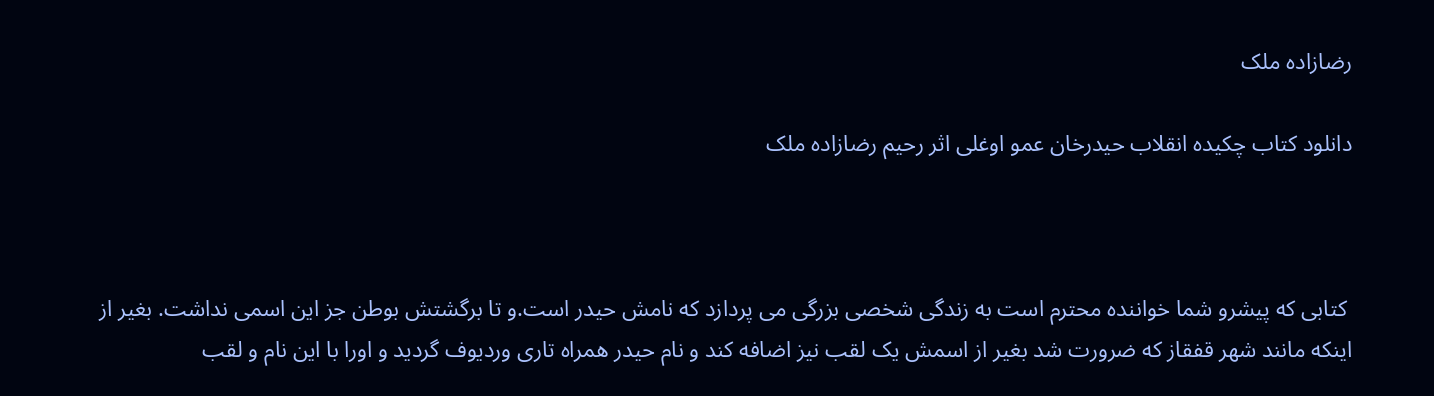رضازاده ملک

دانلود کتاب چکیده انقلاب حیدرخان عمو اوغلی اثر رحیم رضازاده ملک



 کتابی که پیشرو شما خواننده محترم است به زندگی شخصی بزرگی می پردازد که نامش حیدر است.و تا برگشتش بوطن جز این اسمی نداشت. بغیر از اینکه مانند شهر قفقاز که ضرورت شد بغیر از اسمش یک لقب نیز اضافه کند و نام حیدر همراه تاری وردیوف گردید و اورا با این نام و لقب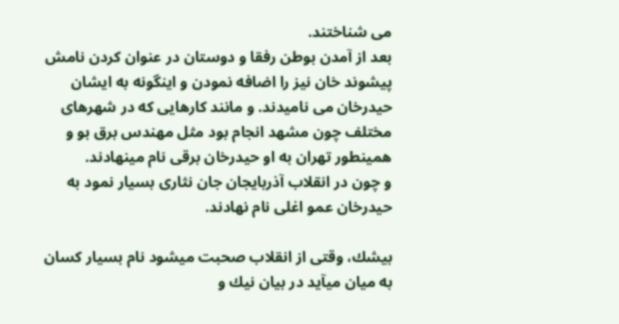می شناختند.
بعد از آمدن بوطن رفقا و دوستان در عنوان کردن نامش پیشوند خان نیز را اضافه نمودن و اینگونه به ایشان حیدرخان می نامیدند. و مانند کارهایی که در شهرهای مختلف چون مشهد انجام بود مثل مهندس برق بو و همینطور تهران به او حیدرخان برقی نام مینهادند.
و چون در انقلاب آذربایجان جان نثاری بسیار نمود به حیدرخان عمو اغلی نام نهادند.

بيشك، وقتی از انقلاب صحبت میشود نام بسیار کسان به میان میآید در بيان نيك و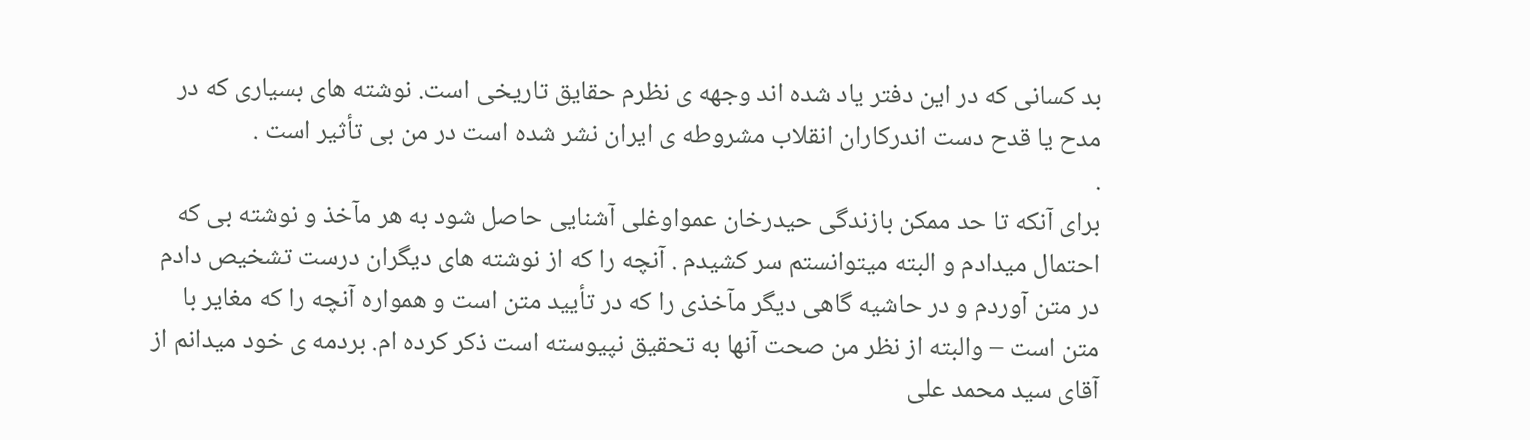بد کسانی که در این دفتر یاد شده اند وجهه ی نظرم حقایق تاریخی است. نوشته های بسیاری که در مدح یا قدح دست اندرکاران انقلاب مشروطه ی ایران نشر شده است در من بی تأثیر است .
.
برای آنکه تا حد ممکن بازندگی حیدرخان عمواوغلی آشنایی حاصل شود به هر مآخذ و نوشته بی که احتمال میدادم و البته میتوانستم سر کشیدم . آنچه را که از نوشته های دیگران درست تشخیص دادم در متن آوردم و در حاشیه گاهی دیگر مآخذی را که در تأیید متن است و همواره آنچه را که مغایر با متن است – والبته از نظر من صحت آنها به تحقیق نپیوسته است ذکر کرده ام. بردمه ی خود میدانم از آقای سید محمد علی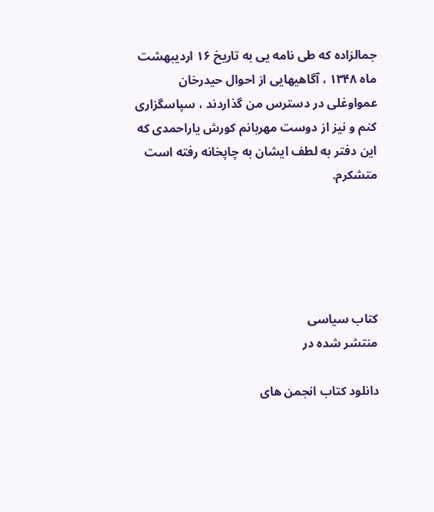جمالزاده که طی نامه یی به تاریخ ۱۶ اردیبهشت ماه ۱۳۴۸ ، آگاهیهایی از احوال حیدرخان عمواوغلی در دسترس من گذاردند ، سپاسگزاری کنم و نیز از دوست مهربانم کورش یاراحمدی که این دفتر به لطف ایشان به چاپخانه رفته است متشکرم.





کتاب سیاسی
منتشر شده در

دانلود کتاب انجمن‌ های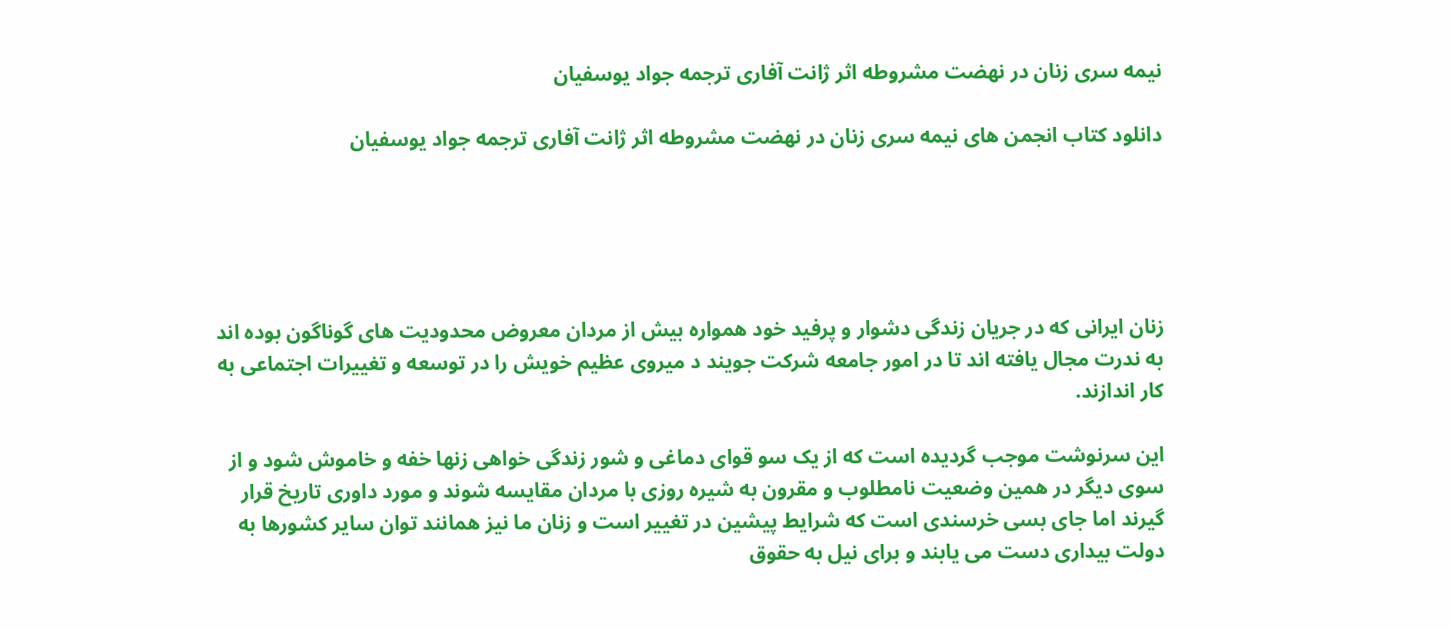نیمه‌ سری زنان در نهضت مشروطه اثر ژانت آفاری ترجمه جواد یوسفیان

دانلود کتاب انجمن‌ های نیمه‌ سری زنان در نهضت مشروطه اثر ژانت آفاری ترجمه جواد یوسفیان





زنان ایرانی که در جریان زندگی دشوار و پرفید خود همواره بیش از مردان معروض محدودیت های گوناگون بوده اند به ندرت مجال یافته اند تا در امور جامعه شرکت جویند د میروی عظیم خویش را در توسعه و تغییرات اجتماعی به کار اندازند.

این سرنوشت موجب گردیده است که از یک سو قوای دماغی و شور زندگی خواهی زنها خفه و خاموش شود و از سوی دیگر در همین وضعیت نامطلوب و مقرون به شیره روزی با مردان مقایسه شوند و مورد داوری تاریخ قرار گیرند اما جای بسی خرسندی است که شرایط پیشین در تغییر است و زنان ما نیز همانند توان سایر کشورها به دولت بیداری دست می یابند و برای نیل به حقوق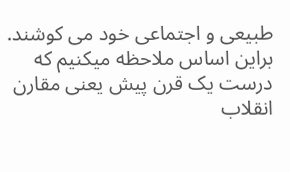طبیعی و اجتماعی خود می کوشند. براین اساس ملاحظه میکنیم که درست یک قرن پیش یعنی مقارن انقلاب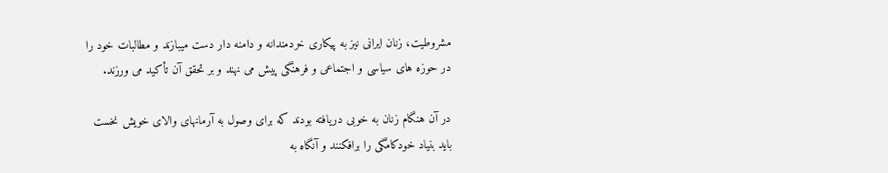مشروطیت، زنان ایرانی نیز به پیکاری خردمندانه و دامنه دار دست میبازند و مطالبات خود را در حوزه های سیاسی و اجتماعی و فرهنگی پیش می نهند و بر تحقق آن تأکید می ورزند.

در آن هنگام زنان به خوبی دریافته بودند که برای وصول به آرمانهای والای خویش نخست باید بنیاد خودکامگی را برافکنند و آنگاه به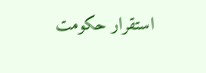استقرار حکومت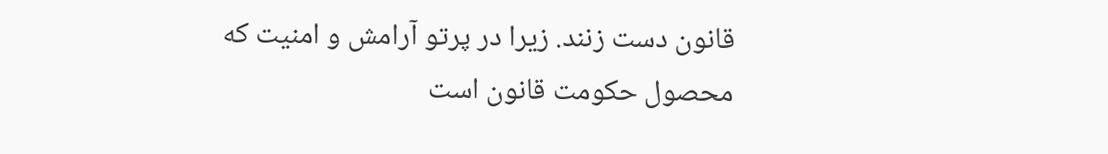قانون دست زنند. زیرا در پرتو آرامش و امنیت که محصول حکومت قانون است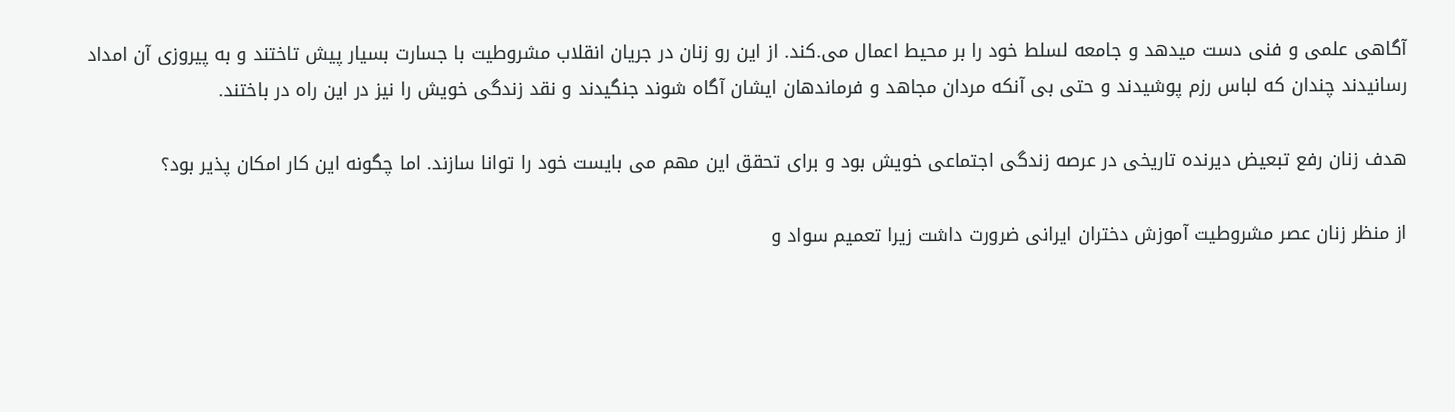آگاهی علمی و فنی دست میدهد و جامعه لسلط خود را بر محیط اعمال می.کند. از این رو زنان در جریان انقلاب مشروطیت با جسارت بسیار پیش تاختند و به پیروزی آن امداد رسانیدند چندان که لباس رزم پوشیدند و حتی بی آنکه مردان مجاهد و فرماندهان ایشان آگاه شوند جنگیدند و نقد زندگی خویش را نیز در این راه در باختند.

هدف زنان رفع تبعیض دیرنده تاریخی در عرصه زندگی اجتماعی خویش بود و برای تحقق این مهم می بایست خود را توانا سازند. اما چگونه این کار امکان پذیر بود؟

از منظر زنان عصر مشروطیت آموزش دختران ایرانی ضرورت داشت زیرا تعمیم سواد و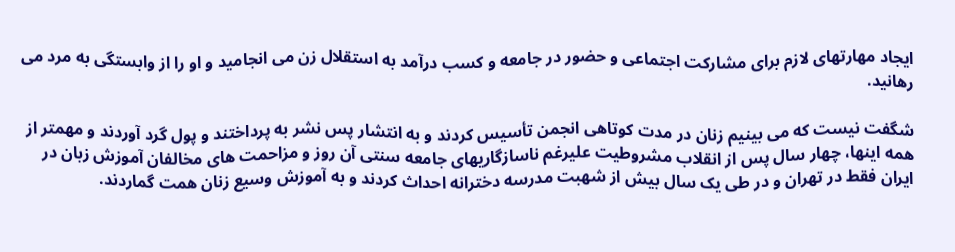ایجاد مهارتهای لازم برای مشارکت اجتماعی و حضور در جامعه و کسب درآمد به استقلال زن می انجامید و او را از وابستگی به مرد می رهانید.

شگفت نیست که می بینیم زنان در مدت کوتاهی انجمن تأسیس کردند و به انتشار پس نشر به پرداختند و پول گرد آوردند و مهمتر از همه اینها، چهار سال پس از انقلاب مشروطیت علیرغم ناسازگاریهای جامعه سنتی آن روز و مزاحمت های مخالفان آموزش زبان در ایران فقط در تهران و در طی یک سال بیش از شهبت مدرسه دخترانه احداث کردند و به آموزش وسیع زنان همت گماردند.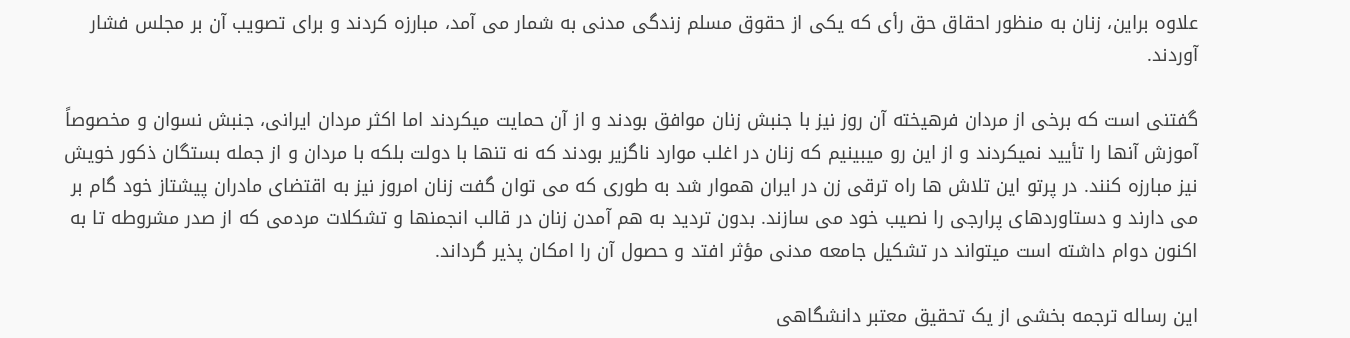علاوه براین، زنان به منظور احقاق حق رأی که یکی از حقوق مسلم زندگی مدنی به شمار می آمد، مبارزه کردند و برای تصویب آن بر مجلس فشار آوردند.

گفتنی است که برخی از مردان فرهیخته آن روز نیز با جنبش زنان موافق بودند و از آن حمایت میکردند اما اکثر مردان ایرانی، جنبش نسوان و مخصوصاً آموزش آنها را تأیید نمیکردند و از این رو میبینیم که زنان در اغلب موارد ناگزیر بودند که نه تنها با دولت بلکه با مردان و از جمله بستگان ذکور خویش نیز مبارزه کنند. در پرتو این تلاش ها راه ترقی زن در ایران هموار شد به طوری که می توان گفت زنان امروز نیز به اقتضای مادران پیشتاز خود گام بر می دارند و دستاوردهای پرارجی را نصیب خود می سازند. بدون تردید به هم آمدن زنان در قالب انجمنها و تشکلات مردمی که از صدر مشروطه تا به اکنون دوام داشته است میتواند در تشکیل جامعه مدنی مؤثر افتد و حصول آن را امکان پذیر گرداند.

این رساله ترجمه بخشی از یک تحقیق معتبر دانشگاهی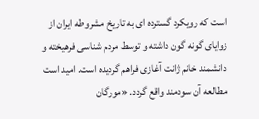است که رویکرد گسترده ای به تاریخ مشروطه ایران از زوایای گونه گون داشته و توسط مردم شناسی فرهیخته و دانشمند خانم ژانت آغازی فراهم گردیده است. امید است مطالعه آن سودمند واقع گردد. «مورگان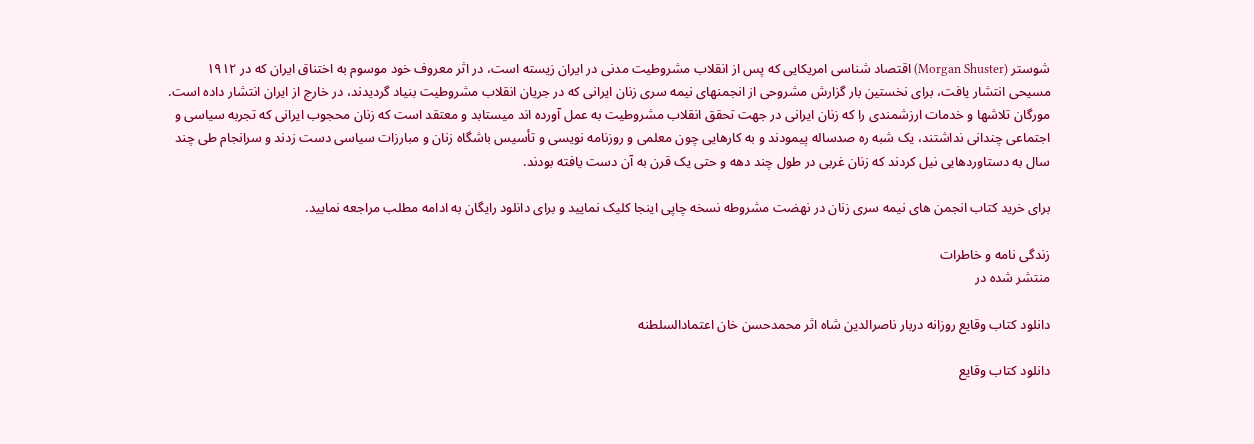شوستر (Morgan Shuster) اقتصاد شناسی امریکایی که پس از انقلاب مشروطیت مدنی در ایران زیسته است، در اثر معروف خود موسوم به اختناق ایران که در ۱۹۱۲ مسیحی انتشار یافت، برای نخستین بار گزارش مشروحی از انجمنهای نیمه سری زنان ایرانی که در جریان انقلاب مشروطیت بنیاد گردیدند، در خارج از ایران انتشار داده است. مورگان تلاشها و خدمات ارزشمندی را که زنان ایرانی در جهت تحقق انقلاب مشروطیت به عمل آورده اند میستابد و معتقد است که زنان محجوب ایرانی که تجربه سیاسی و اجتماعی چندانی نداشتند، یک شبه ره صدساله پیمودند و به کارهایی چون معلمی و روزنامه نویسی و تأسیس باشگاه زنان و مبارزات سیاسی دست زدند و سرانجام طی چند سال به دستاوردهایی نیل کردند که زنان غربی در طول چند دهه و حتی یک قرن به آن دست یافته بودند.

برای خرید کتاب انجمن‌ های نیمه‌ سری زنان در نهضت مشروطه نسخه چاپی اینجا کلیک نمایید و برای دانلود رایگان به ادامه مطلب مراجعه نمایید.

زندگی نامه و خاطرات
منتشر شده در

دانلود کتاب وقایع روزانه دربار ناصرالدین شاه اثر محمدحسن خان اعتمادالسلطنه

دانلود کتاب وقایع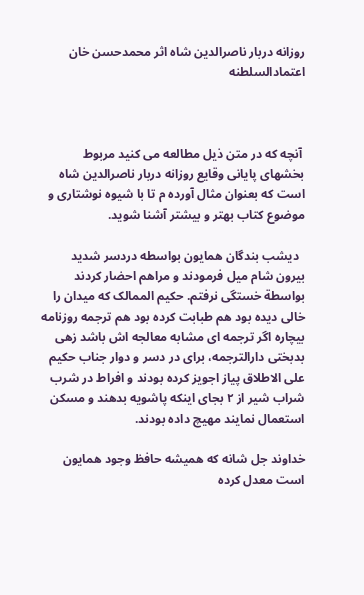روزانه دربار ناصرالدین شاه اثر محمدحسن خان اعتمادالسلطنه



 آنچه که در متن ذیل مطالعه می کنید مربوط بخشهای پایانی وقایع روزانه دربار ناصرالدین شاه است که بعنوان مثال آورده م تا با شیوه نوشتاری و موضوع کتاب بهتر و بیشتر آشنا شوید.

  دیشب بندگان همایون بواسطه دردسر شدید بیرون شام میل فرمودند و مراهم احضار کردند بواسطة خستگی نرفتم. حكيم الممالک که میدان را خالی دیده بود هم طبابت کرده بود هم ترجمه روزنامه بیچاره اگر ترجمه ای مشابه معالجه اش باشد زهی بدبختی دارالترجمه، برای در دسر و دوار جناب حكيم على الاطلاق پیاز اجویز کرده بودند و افراط در شرب شراب شیر از ۲ بجای اینکه پاشویه بدهند و مسکن استعمال نمایند مهیچ داده بودند.

خداوند جل شانه که همیشه حافظ وجود همایون است معدل کرده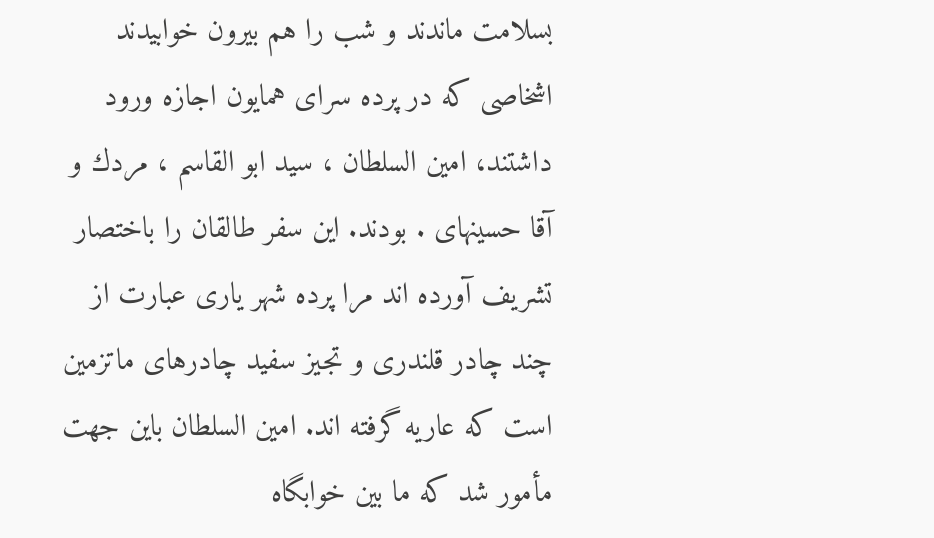بسلامت ماندند و شب را هم بیرون خوابیدند اشخاصی که در پرده سرای همایون اجازه ورود داشتند، امین السلطان ، سید ابو القاسم ، مردك و آقا حسینهای . بودند. این سفر طالقان را باختصار تشریف آورده اند مرا پرده شهر یاری عبارت از چند چادر قلندری و تجیز سفید چادرهای ماتزمین است که عاریه گرفته اند. امین السلطان باین جهت مأمور شد که ما بین خوابگاه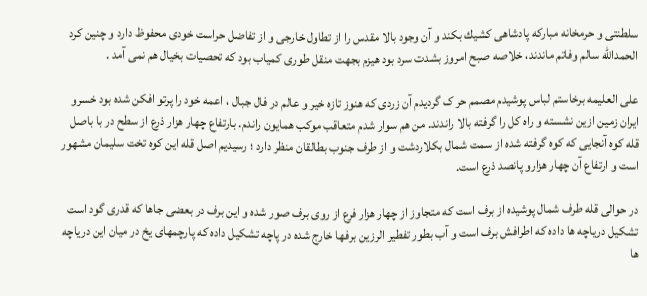سلطنتی و حرمخانه مبارکه پادشاهی كشيك بكند و آن وجود بالا مقدس را از تطاول خارجی و از تفاضل حراست خودی محفوظ دارد و چنین کرد الحمدالله سالم وفاتم ماندند، خلاصه صبح امروز بشدت سرد بود هیزم بجهت منقل طوری کمیاب بود که تحصیات بخيال هم نمی آمد .

علی العليمه برخاستم لباس پوشیدم مصمم حر ک گردیدم آن زردی که هنوز تازه خیر و عالم در فال جبال ، اعمه خود را پرتو افکن شده بود خسرو ایران زمین ازین نشسته و راه کل را گرفته بالا راندند. من هم سوار شدم متعاقب موکب همایون راندم. بارتفاع چهار هزار ذرع از سطح در با باصل قله کوه آنجایی که کوه گرفته شده از سمت شمال بکلاردشت و از طرف جنوب بطالقان منظر دارد ؛ رسیدیم اصل قله این کوه تخت سلیمان مشهور است و ارتفاع آن چهار هزارو پانصد ذرع است.

در حوالی قله طرف شمال پوشیده از برف است که متجاوز از چهار هزار فرع از روی برف صور شده و این برف در بعضی جاها که قدری گود است تشکیل دریاچه ها داده که اطرافش برف است و آب بطور تفطير الرزين برفها خارج شده در پاچه تشکیل داده که پارچمهای یخ در میان این دریاچه ها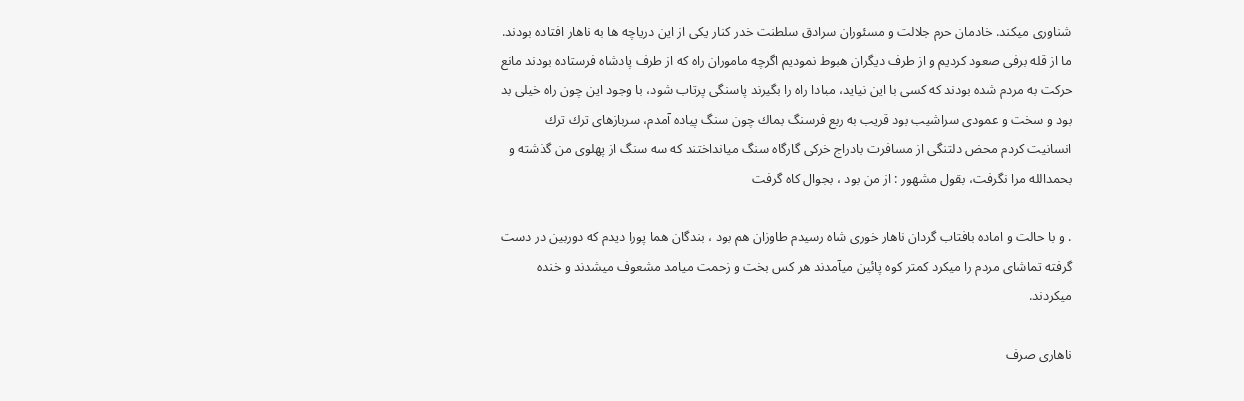شناوری میکند. خادمان حرم جلالت و مسئوران سرادق سلطنت خدر کنار یکی از این دریاچه ها به ناهار افتاده بودند. ما از قله برفی صعود کردیم و از طرف دیگران هبوط نمودیم اگرچه ماموران راه که از طرف پادشاه فرستاده بودند مانع حرکت به مردم شده بودند که کسی با این نیاید، مبادا راه را بگیرند پاسنگی پرتاب شود، با وجود این چون راه خیلی بد بود و سخت و عمودی سراشیب بود قریب به ربع فرسنگ بماك چون سنگ پیاده آمدم، سربازهای ترك ترك انسانيت کردم محض دلتنگی از مسافرت بادراج خرکی گارگاه سنگ میانداختند که سه سنگ از پهلوی من گذشته و بحمدالله مرا نگرفت، بقول مشهور : از من بود ، بجوال کاه گرفت

. و با حالت و اماده بافتاب گردان ناهار خوری شاه رسیدم طاوزان هم بود ، بندگان هما پورا دیدم که دوربین در دست گرفته تماشای مردم را میکرد کمتر کوه پائین میآمدند هر کس بخت و زحمت میامد مشعوف میشدند و خنده میکردند.

ناهاری صرف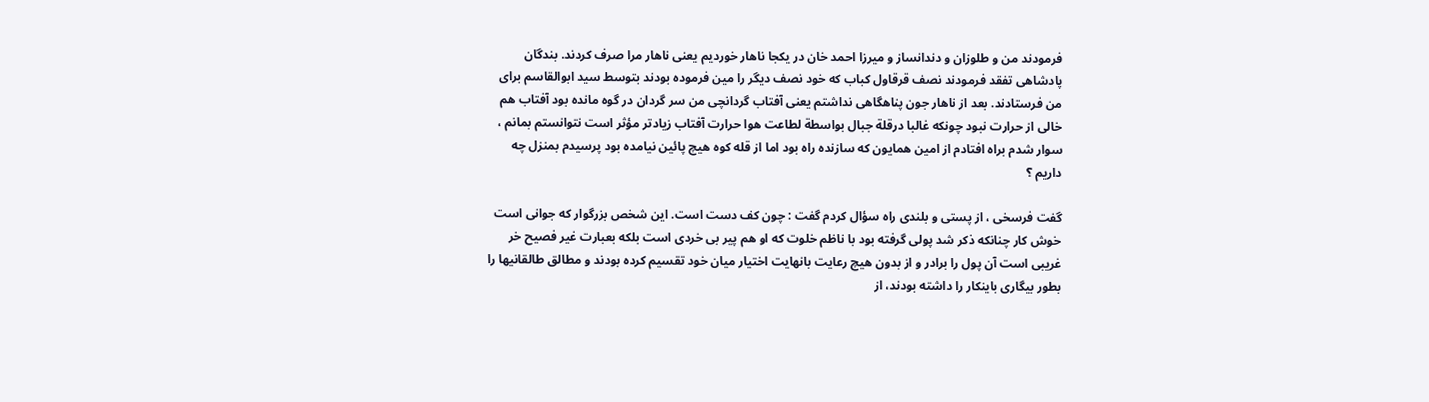فرمودند من و طلوزان و دندانساز و میرزا احمد خان در یکجا ناهار خوردیم یعنی ناهار مرا صرف کردند. بندگان پادشاهی تفقد فرمودند نصف قرقاول کباب که خود نصف دیگر را مین فرموده بودند بتوسط سید ابوالقاسم برای من فرستادند. بعد از ناهار جون پناهگاهی نداشتم یعنی آفتاب گردانچی من سر گردان در گوه مانده بود آفتاب هم خالی از حرارت نبود چونکه غالبا درقلة جبال بواسطة لطاعت هوا حرارت آفتاب زیادتر مؤثر است نتوانستم بمانم ، سوار شدم براه افتادم از امین همایون که سازنده راه بود اما از قله کوه هیچ پائین نیامده بود پرسیدم بمنزل چه داریم ؟

گفت فرسخی ، از پستی و بلندی راه سؤال کردم گفت : چون کف دست است. این شخص بزرگوار که جوانی است خوش کار چنانکه ذکر شد پولی گرفته بود با ناظم خلوت که او هم پیر بی خردی است بلکه بعبارت غیر فصیح خر غریبی است آن پول را برادر و از بدون هیچ رعایت بانهایت اختیار میان خود تقسیم کرده بودند و مطالق طالقانیها را بطور بیگاری باینکار را داشته بودند، از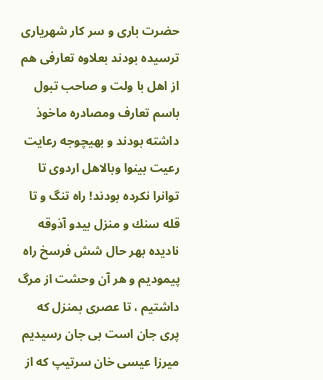حضرت باری و سر کار شهریاری ترسیده بودند بعلاوه تعارفی هم از اهل با ولت و صاحب تبول باسم تعارف ومصادره ماخوذ داشته بودند و بهیچوجه رعایت رعیت بینوا وبالاهل اردوی تا توانرا نکرده بودند! راه تنگ و تا قله سنك و منزل بیدو آذوقه نادیده بهر حال شش فرسخ راه پیمودیم و هر آن وحشت از مرگ داشتیم ، تا عصری بمنزل که پری جان است بی جان رسیدیم میرزا عیسی خان سرتیپ که از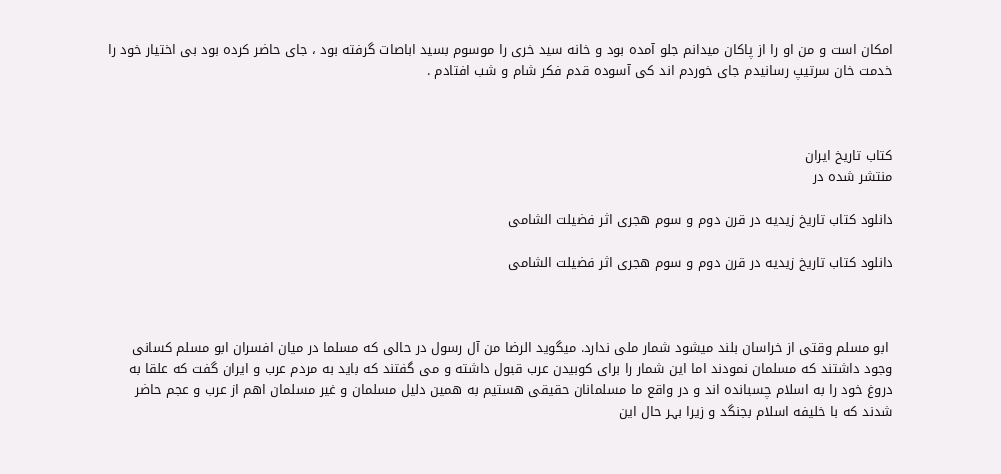امکان است و من او را از پاکان میدانم جلو آمده بود و خانه سید خری را موسوم بسید اباصات گرفته بود ، جای حاضر کرده بود بی اختیار خود را خدمت خان سرتیپ رسانیدم جای خوردم اند کی آسوده قدم فکر شام و شب افتادم .



کتاب تاریخ ایران
منتشر شده در

دانلود کتاب تاریخ زیدیه در قرن دوم و سوم هجری اثر فضیلت الشامی

دانلود کتاب تاریخ زیدیه در قرن دوم و سوم هجری اثر فضیلت الشامی



 ابو مسلم وقتی از خراسان بلند میشود شمار ملی ندارد. میگوید الرضا من آل رسول در حالی که مسلما در میان افسران ابو مسلم کسانی وجود داشتند که مسلمان نمودند اما این شمار را برای کوبیدن عرب قبول داشته و می گفتند که باید به مردم عرب و ایران گفت که علقا به دروغ خود را به اسلام چسبانده اند و در واقع ما مسلمانان حقیقی هستیم به همین دلیل مسلمان و غیر مسلمان اهم از عرب و عجم حاضر شدند که با خلیفه اسلام بجنگد و زیرا بہر حال این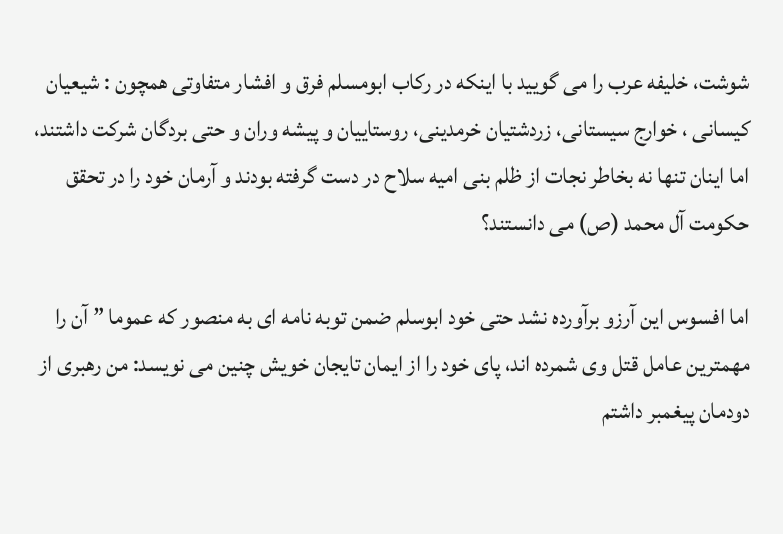شوشت، خلیفه عرب را می گویید با اینکه در رکاب ابومسلم فرق و افشار متفاوتی همچون : شیعیان کیسانی ، خوارج سیستانی، زردشتیان خرمدینی، روستاییان و پیشه وران و حتی بردگان شرکت داشتند، اما اینان تنها نه بخاطر نجات از ظلم بنی امیه سلاح در دست گرفته بودند و آرمان خود را در تحقق حکومت آل محمد (ص) می دانستند؟

اما افسوس این آرزو برآورده نشد حتی خود ابوسلم ضمن توبه نامه ای به منصور که عموما ” آن را مهمترین عامل قتل وی شمرده اند، پای خود را از ایمان تایجان خویش چنین می نویسد: من رهبری از دودمان پیغمبر داشتم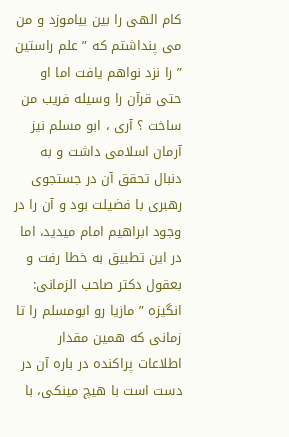کام الهی را بین بیاموزد و من می پنداشتم که ” علم راستین ” را نزد نواهم یافت اما او حتی قرآن را وسیله فریب من ساخت ؟ آری ، ابو مسلم نیز آرمان اسلامی داشت و به دنبال تحقق آن در جستجوی رهبری با فضیلت بود و آن را در وجود ابراهیم امام میدید، اما در این تطبیق به خطا رفت و بعقول دکتر صاحب الزمانی: انگیزه ” مازیا رو ابومسلم را تا زمانی که همین مقدار اطلاعات پراکنده در باره آن در دست است با هیچ مینکی، با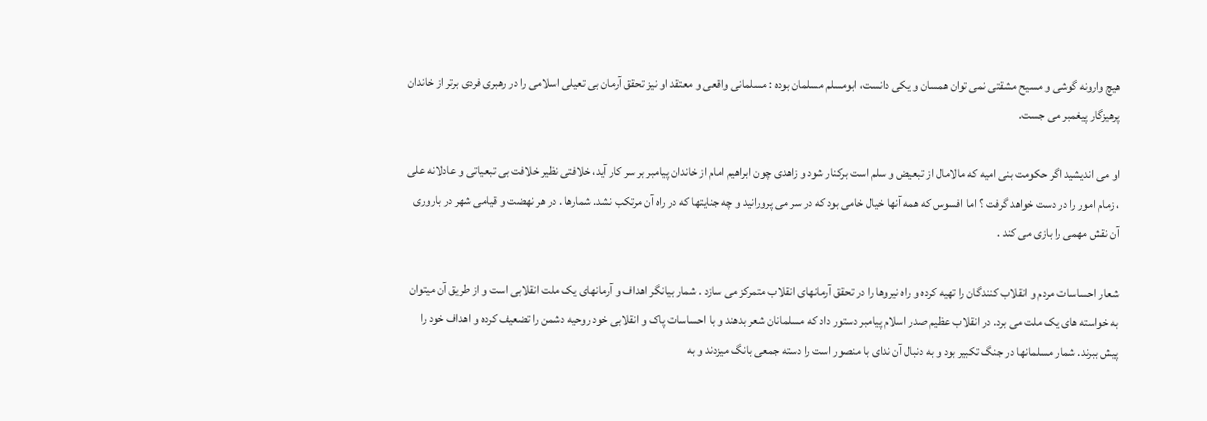هیچ وارونه گوشی و مسیح مشقتی نمی توان همسان و یکی دانست، ابومسلم مسلمان بوده : مسلمانی واقعی و معتقد او نیز تحقق آرمان بی تعیلی اسلامی را در رهبری فردی برتر از خاندان پرهیزگار پیغمبر می جست.

او می اندیشید اگر حکومت بنی امیه که مالامال از تبعیض و سلم است برکنار شود و زاهدی چون ابراهیم امام از خاندان پیامبر بر سر کار آید، خلافتی نظیر خلافت بی تبعیاتی و عادلانه علی ، زمام امور را در دست خواهد گرفت ؟ اما افسوس که همه آنها خیال خامی بود که در سر می پرورانید و چه جنایتها که در راه آن مرتکب نشد. شمارها . در هر نهضت و قیامی شهر در باروری آن نقش مهمی را بازی می کند .

شعار احساسات مردم و انقلاب کنندگان را تهیه کرده و راه نیروها را در تحقق آرمانهای انقلاب متمرکز می سازد . شمار بیانگر اهداف و آرمانهای یک ملت انقلابی است و از طریق آن میتوان به خواسته های یک ملت می برد. در انقلاب عظیم صدر اسلام پیامبر دستور داد که مسلمانان شعر بدهند و با احساسات پاک و انقلابی خود روحیه دشمن را تضعیف کرده و اهداف خود را پیش ببرند. شمار مسلمانها در جنگ تکبیر بود و به دنبال آن ندای با منصور است را دسته جمعی بانگ میزدند و به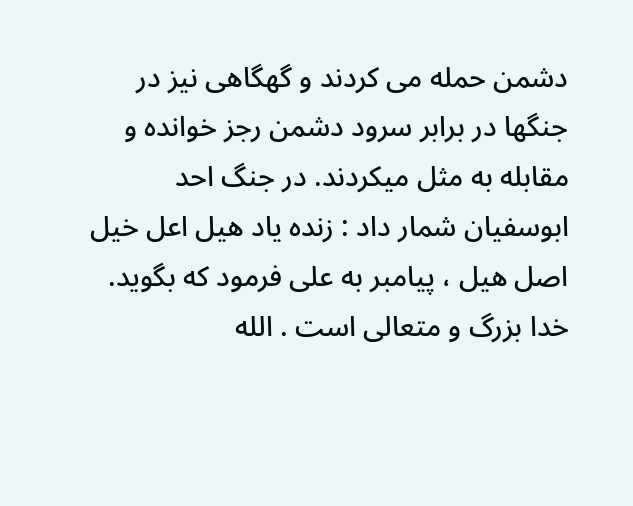دشمن حمله می کردند و گهگاهی نیز در جنگها در برابر سرود دشمن رجز خوانده و مقابله به مثل میکردند. در جنگ احد ابوسفیان شمار داد : زنده یاد هیل اعل خیل اصل هیل ، پیامبر به علی فرمود که بگوید. خدا بزرگ و متعالی است . الله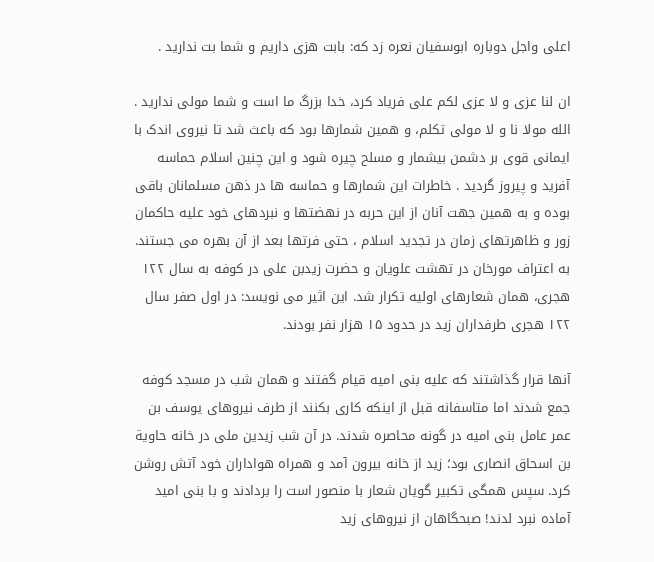اعلى واجل دوباره ابوسفیان نعره زد که: بابت هزی داریم و شما بت ندارید .

ان لنا عزى و لا عزى لكم على فریاد کرد، خدا بزرگ ما است و شما مولی ندارید . الله مولا نا و لا مولی تکلم، و همین شمارها بود که باعث شد تا نیروی اندک با ایمانی قوی بر دشمن بیشمار و مسلح چیره شود و این چنین اسلام حماسه آفرید و پیروز گردید . خاطرات این شمارها و حماسه ها در ذهن مسلمانان باقی بوده و به همین جهت آنان از این حربه در نهضتها و نبردهای خود علیه حاکمان زور و ظاهرتهای زمان در تجدید اسلام ، حتى فرتها بعد از آن بهره می جستند. به اعتراف مورخان در تهشت علویان و حضرت زیدبن علی در کوفه به سال ۱۲۲ هجری، همان شعارهای اولیه تکرار شد. این اثیر می نویسد: در اول صفر سال ۱۲۲ هجری طرفداران زید در حدود ۱۵ هزار نفر بودند.

آنها قرار گذاشتند که علیه بنی امیه قیام گفتند و همان شب در مسجد کوفه جمع شدند اما متاسفانه قبل از اینکه کاری بکنند از طرف نیروهای یوسف بن عمر عامل بنی امیه در گونه محاصره شدند. در آن شب زیدین ملی در خانه حاوية بن اسحاق انصاری بود؛ زید از خانه بیرون آمد و همراه هواداران خود آتش روشن کرد. سپس همگی تکبیر گویان شعار با منصور است را بردادند و با بنی امید آماده نبرد لدند! صبحگاهان از نیروهای زید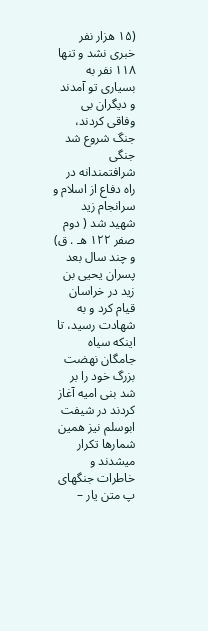(۱۵ هزار نفر خبری نشد و تنها ۱۱۸ نفر به بسیاری تو آمدند و دیگران بی وفاقی کردند، جنگ شروع شد جنگی شرافتمندانه در راه دفاع از اسلام و سرانجام زید شهید شد ( دوم صفر ۱۲۲ هـ . ق) و چند سال بعد پسران یحیی بن زید در خراسان قیام کرد و به شهادت رسید، تا اینکه سیاه جامگان نهضت بزرگ خود را بر شد بنی امیه آغاز کردند در شیفت ابوسلم نیز همین شمارها تکرار میشدند و خاطرات جنگهای پ متن یار –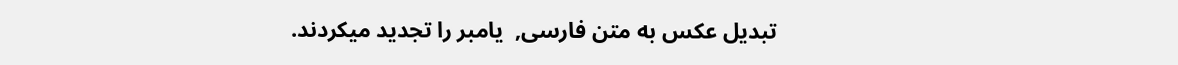تبدیل عکس به متن فارسی,  یامبر را تجدید میکردند.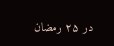در ۲۵ رمضان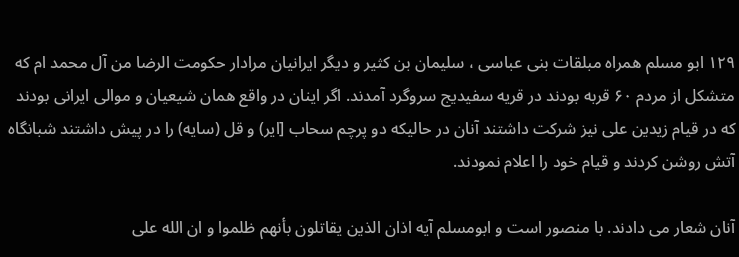۱۲۹ ابو مسلم همراه مبلقات بنی عباسی ، سلیمان بن کثیر و دیگر ایرانیان مرادار حکومت الرضا من آل محمد ام كه متشکل از مردم ۶۰ قربه بودند در قریه سفیدیج سروگرد آمدند. اگر اینان در واقع همان شیعیان و موالی ایرانی بودند که در قیام زیدین علی نیز شرکت داشتند آنان در حالیکه دو پرچم سحاب [ایر) و قل (سایه) را در پیش داشتند شبانگاه آتش روشن کردند و قیام خود را اعلام نمودند.

آنان شعار می دادند. با منصور است و ابومسلم آیه اذان الذین یقاتلون بأنهم ظلموا و ان الله على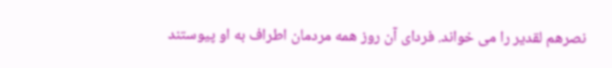نصرهم لقدير را می خواند. فردای آن روز همه مردمان اطراف به او پیوستند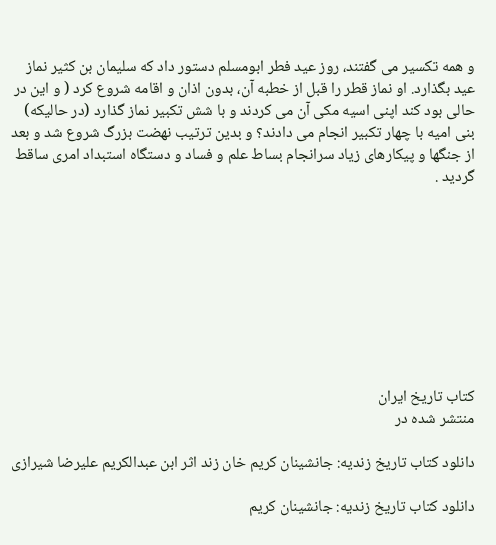و همه تکسیر می گفتند، روز عید فطر ابومسلم دستور داد که سلیمان بن کثیر نماز عید بگذارد. او نماز قطر را قبل از خطبه آن، بدون اذان و اقامه شروع کرد ( و این در حالی بود کند اپنی اسیه مکی آن می کردند و با شش تکبیر نماز گذارد (در حالیکه) بنی امیه با چهار تکبیر انجام می دادند؟ و بدین ترتیب نهضت بزرگ شروع شد و بعد از جنگها و پیکارهای زیاد سرانجام بساط علم و فساد و دستگاه استبداد امری ساقط گردید .









کتاب تاریخ ایران
منتشر شده در

دانلود کتاب تاریخ زندیه: جانشینان کریم خان زند اثر ابن عبدالکریم علیرضا شیرازی

دانلود کتاب تاریخ زندیه: جانشینان کریم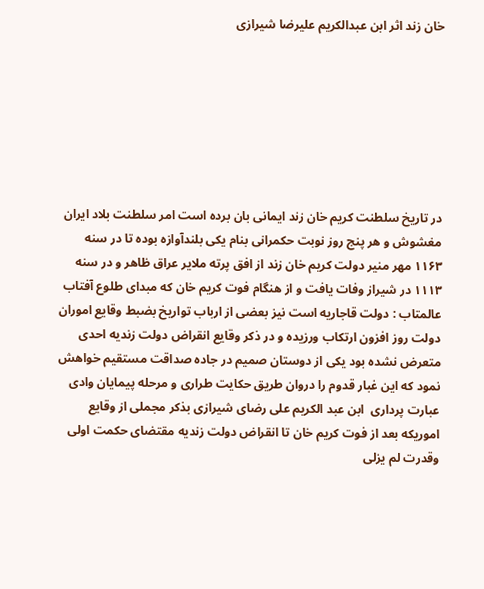خان زند اثر ابن عبدالکریم علیرضا شیرازی







در تاریخ سلطنت کریم خان زند ایمانی بان برده است امر سلطنت بلاد ایران مغشوش و هر پنج روز نوبت حکمرانی بنام یکی بلندآوازه بوده تا در سنه ۱۱۶۳ مهر منیر دولت کریم خان زند از افق پرته ملایر عراق ظاهر و در سنه ۱۱۱۳ در شیراز وفات یافت و از هنگام فوت کریم خان که مبدای طلوع آفتاب عالمتاب : دولت قاجاریه است نیز بعضی از ارباب تواريخ بضبط وقايع اموران دولت روز افزون ارتکاب ورزیده و در ذکر وقایع انقراض دولت زندیه احدی متعرض نشده بود یکی از دوستان صمیم در جاده صداقت مستقیم خواهش نمود که این غبار قدوم را دروان طریق حکایت طراری و مرحله پیمایان وادی عبارت پرداری  ابن عبد الكريم علی رضای شیرازی بذكر مجملی از وقایع اموریکه بعد از فوت کریم خان تا انقراض دولت زندیه مقتضای حکمت اولى وقدرت لم يزلى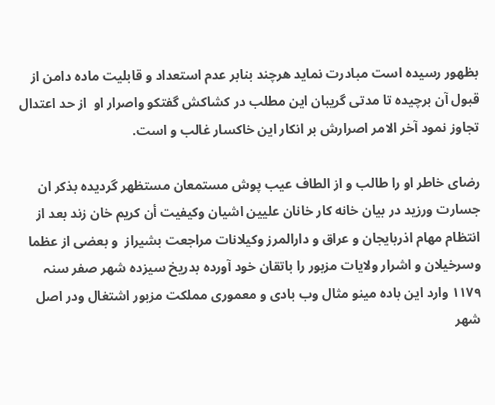بظهور رسیده است مبادرت نماید هرچند بنابر عدم استعداد و قابلیت ماده دامن از قبول آن برچیده تا مدتی گریبان این مطلب در کشاکش گفتکو واصرار او  از حد اعتدال تجاوز نمود آخر الامر اصرارش بر انکار این خاکسار غالب و است.

رضای خاطر او را طالب و از الطاف عیب پوش مستمعان مستظهر گردیده بذكر ان جسارت ورزید در بیان خانه کار خانان علیین اشيان وكيفيت أن كريم خان زند بعد از انتظام مهام اذربایجان و عراق و دارالمرز وکیلانات مراجعت بشيراز  و بعضی از عظما وسرخیلان و اشرار ولایات مزبور را باتقان خود آورده بدریخ سیزده شهر صفر سنہ ۱۱۷۹ وارد این باده مینو مثال وب بادی و معموری مملکت مزبور اشتغال ودر اصل شهر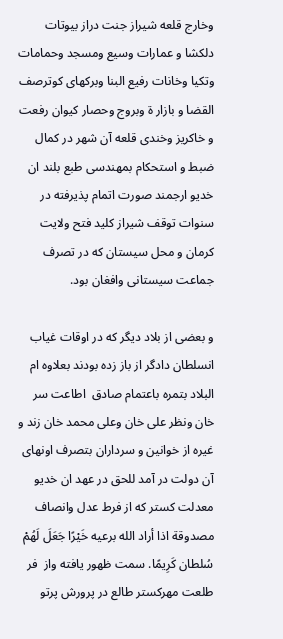وخارج قلعه شیراز جنت دراز بیوتات دلکشا و عمارات وسيع ومسجد وحمامات وتكيا وخانات رفيع البنا وبركهاى كوترصف القضا و بازار ة وبروج وحصار کیوان رفعت و خاکریز وخندی قلعه آن شهر در کمال ضبط و استحکام بمهندسی طبع بلند ان خديو ارجمند صورت اتمام پذیرفته در سنوات توقف شیراز کلید فتح ولایت کرمان و محل سیستان که در تصرف جماعت سیستانی وافغان بود.

و بعضی از بلاد دیگر که در اوقات غیاب انسلطان دادگر از باز زده بودند بعلاوه ام البلاد بتمره باعتمام صادق  اطاعت سر خان ونظر على خان وعلى محمد خان زند و غیره از خوانین و سرداران بتصرف اونهای آن دولت در آمد للحق در عهد ان خدیو معدلت کستر که از فرط عدل وانصاف مصدوقة اذا أراد الله برعيه خَيْرًا جَعَلَ لَهُمْ سُلطان كَرِيمًا. سمت ظهور یافته واز  فر طلعت مهرکستر طالع در پرورش پرتو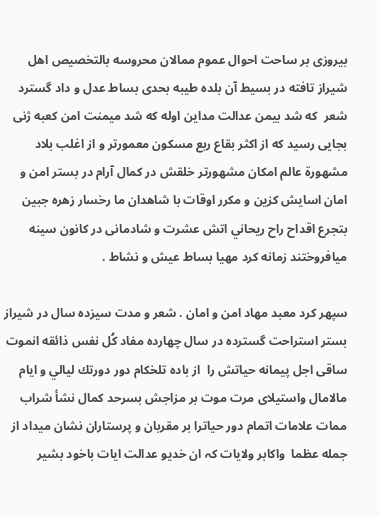بیروزی بر ساحت احوال عموم ممالان محروسه بالتخصيص اهل شیراز تافته در بسیط آن بلده طیبه بحدى بساط عدل و داد گسترد شعر  که شد بیمن عدالت مداین اوله که شد میمنت امن کعبه ژنی بجایی رسید که از اکثر بقاع ربع مسكون معمورتر و از اغلب بلاد مشهورة عالم امکان مشهورتر خلقش در کمال آرام در بستر امن و امان اسایش کزین و مکرر اوقات با شاهدان ما رخسار زهره جبین بتجرع اقداح راح ريحاني اتش عشرت و شادمانی در کانون سینه میافروختند زمانه کرد مهیا بساط عیش و نشاط .

سپهر کرد معبد مهاد امن و امان . شعر و مدت سیزده سال در شیراز بستر استراحت گسترده در سال چهارده مفاد كُل نفس ذائقه انموت ساقی اجل پیمانه حیاتش را  از باده تلخکام دور دورتك ليالي و ایام مالامال واستیلای مرت موت بر مزاجش بسرحد کمال نشأ شراب ممات علامات اتمام دور حیاترا بر مقربان و پرستاران نشان میداد از جمله عظما  واکابر ولایات کہ ان خدیو عدالت ایات باخود بشیر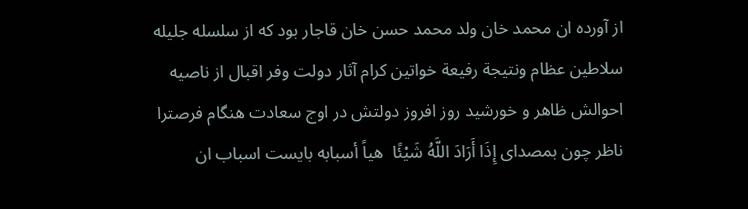از آورده ان محمد خان ولد محمد حسن خان قاجار بود که از سلسله جلیله سلاطین عظام ونتيجة رفيعة خواتین کرام آثار دولت وفر اقبال از ناصیه احوالش ظاهر و خورشید روز افروز دولتش در اوج سعادت هنگام فرصترا ناظر چون بمصداى إِذَا أَرَادَ اللَّهُ شَيْئًا  هياً أسبابه بایست اسباب ان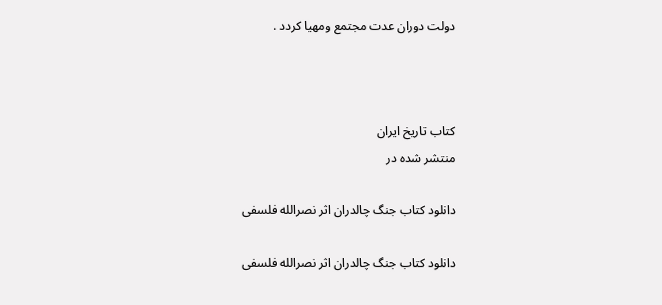دولت دوران عدت مجتمع ومهيا کردد .



کتاب تاریخ ایران
منتشر شده در

دانلود کتاب جنگ چالدران اثر نصرالله فلسفی

دانلود کتاب جنگ چالدران اثر نصرالله فلسفی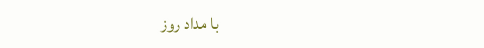با مداد روز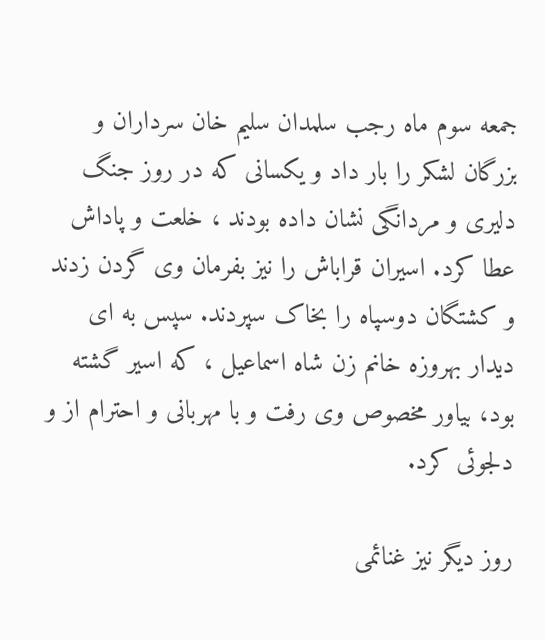جمعه سوم ماه رجب سلمدان سلیم خان سرداران و بزرگان لشکر را بار داد و یکسانی که در روز جنگ دلیری و مردانگی نشان داده بودند ، خلعت و پاداش عطا کرد. اسیران قراباش را نیز بفرمان وی گردن زدند و کشتگان دوسپاه را بخاک سپردند. سپس به ای دیدار بهروزه خانم زن شاه اسماعیل ، که اسیر گشته بود، بیاور مخصوص وی رفت و با مهربانی و احترام از و دلجوئی کرد.

روز دیگر نیز غنائمی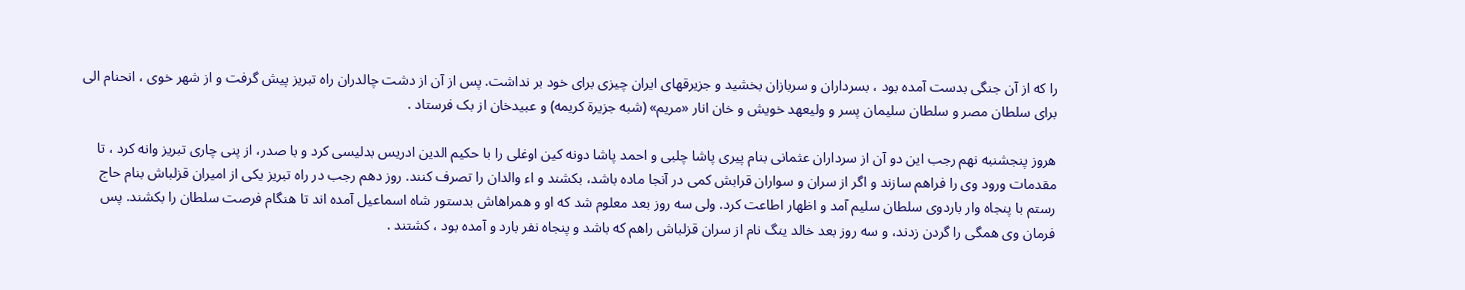را که از آن جنگی بدست آمده بود ، بسرداران و سربازان بخشید و جزیرقهای ایران چیزی برای خود بر نداشت. پس از آن از دشت چالدران راه تبریز پیش گرفت و از شهر خوی ، انحنام الی برای سلطان مصر و سلطان سلیمان پسر و ولیعهد خویش و خان انار «مريم» (شبه جزيرة کریمه) و عبیدخان از بک فرستاد .

هروز پنجشنبه نهم رجب این دو آن از سرداران عثمانی بنام پیری پاشا چلبی و احمد پاشا دونه کین اوغلی را با حکیم الدین ادریس بدلیسی کرد و با صدر، از پنی چاری تبریز وانه کرد ، تا مقدمات ورود وی را فراهم سازند و اگر از سران و سواران قرابش کمی در آنجا ماده باشد، بکشند و اء والدان را تصرف کنند. روز دهم رجب در راه تبریز یکی از امیران قزلباش بنام حاج رستم با پنجاه وار باردوی سلطان سلیم آمد و اظهار اطاعت کرد. ولی سه روز بعد معلوم شد که او و همراهاش بدستور شاه اسماعیل آمده اند تا هنگام فرصت سلطان را بکشند. پس فرمان وی همگی را گردن زدند، و سه روز بعد خالد ینگ نام از سران قزلباش راهم که باشد و پنجاه نفر بارد و آمده بود ، کشتند .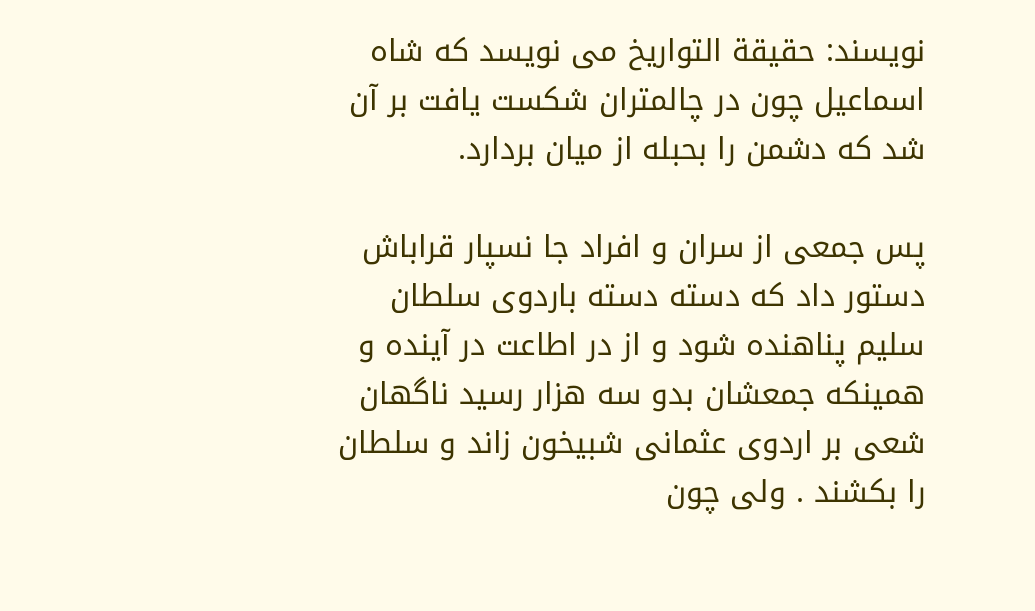نويسند: حقيقة التواريخ می نویسد که شاه اسماعیل چون در چالمتران شکست یافت بر آن شد که دشمن را بحبله از میان بردارد.

پس جمعی از سران و افراد جا نسپار قراباش دستور داد که دسته دسته باردوی سلطان سلیم پناهنده شود و از در اطاعت در آینده و همینکه جمعشان بدو سه هزار رسید ناگهان شعی بر اردوی عثمانی شبیخون زاند و سلطان را بکشند . ولی چون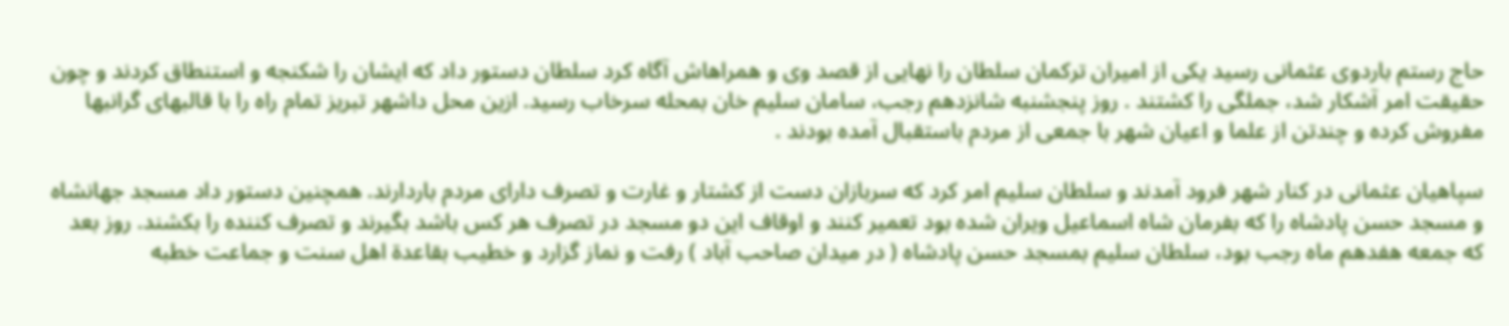حاج رستم باردوی عثمانی رسید یکی از امیران ترکمان سلطان را نهایی از قصد وی و همراهاش آگاه کرد سلطان دستور داد که ایشان را شکنجه و استنطاق کردند و چون حقیقت امر آشکار شد، جملگی را کشتند . روز پنجشنبه شانزدهم رجب، سامان سلیم خان بمحله سرخاب رسید. ازین محل داشهر تبریز تمام راه را با قالبهای گرانبها مفروش کرده و چندتن از علما و اعیان شهر با جمعی از مردم باستقبال آمده بودند .

سپاهیان عثمانی در کنار شهر فرود آمدند و سلطان سلیم امر کرد که سربازان دست از کشتار و غارت و تصرف دارای مردم باردارند. همچنین دستور داد مسجد جهانشاه و مسجد حسن پادشاه را که بفرمان شاه اسماعیل ویران شده بود تعمیر کنند و اوقاف این دو مسجد در تصرف هر کس باشد بگیرند و تصرف کننده را بکشند. روز بعد که جمعه هفدهم ماه رجب بود، سلطان سليم بمسجد حسن پادشاه ( در میدان صاحب آباد ) رفت و نماز گزارد و خطیب بقاعدة اهل سنت و جماعت خطبه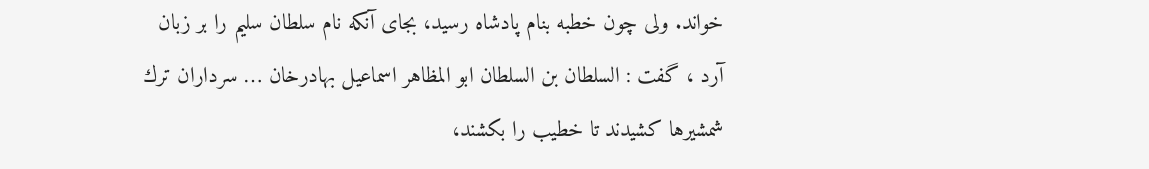خواند. ولی چون خطبه بنام پادشاه رسید، بجای آنکه نام سلطان سلیم را بر زبان آرد ، گفت : السلطان بن السلطان ابو المظاهر اسماعیل بهادرخان … سرداران ترك شمشیرها کشیدند تا خطیب را بکشند،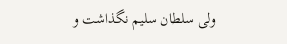ولی سلطان سلیم نگذاشت و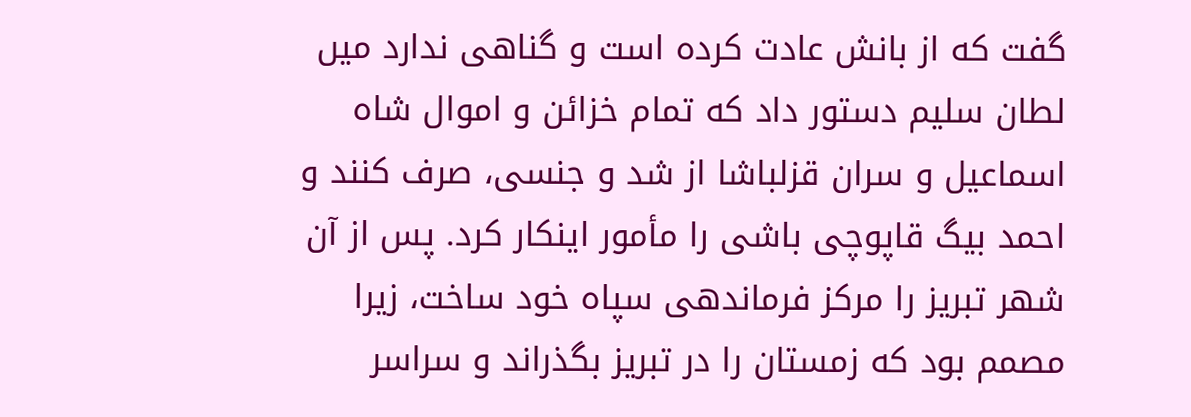گفت که از بانش عادت کرده است و گناهی ندارد میں لطان سلیم دستور داد که تمام خزائن و اموال شاه اسماعیل و سران قزلباشا از شد و جنسی، صرف کنند و احمد بیگ قاپوچی باشی را مأمور اینکار کرد. پس از آن شهر تبریز را مرکز فرماندهی سپاه خود ساخت، زیرا مصمم بود که زمستان را در تبریز بگذراند و سراسر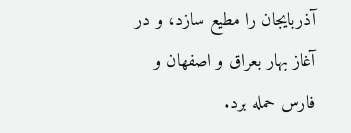آذربایجان را مطیع سازد، و در آغاز بهار بعراق و اصفهان و فارس حمله برد.